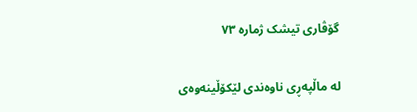گۆڤاری تیشک ژمارە ٧٣

لە ماڵپەڕی ناوەندی لێکۆڵینەوەی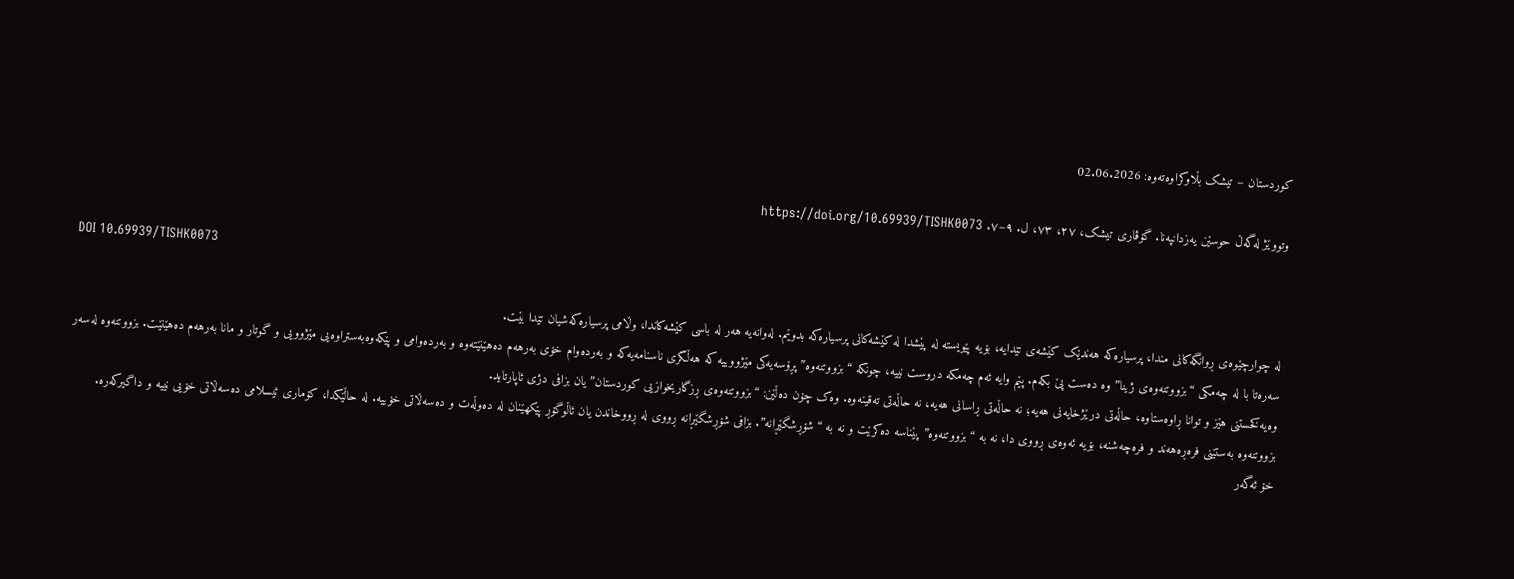کوردستان – تیشک بڵاوکراوەتەوە: 02.06.2026

وتووێژ لەگەڵ حوسێن یەزدانپەنا. گۆڤاری تیشک، ٢٧، ٧٣، ل. ٩–٧. https://doi.org/10.69939/TISHK0073

DOI 10.69939/TISHK0073

لە چوارچێوەی ڕوانگەکانی مندا، پرسیارەکە هەندێک کێشەی تێدایە، بۆیە پێویستە لە پێشدا لە کێشەکانی پرسیارەکە بدوێم. لەوانەیە هەر لە باسی کێشەکاندا، وڵامی پرسیارەکەشیان تێدا بێت.
سەرەتا با لە چەمکی “بزووتنەوەی ژینا”وە دەست پێ بکەم. پێم وایە ئەم چەمکە دروست نییە، چونکە “بزووتنەوە” پڕۆسەیەکی مێژووییە کە هەڵگری ناسنامەیەکە و بەردەوام خۆی بەرهەم دەهێنێتەوە و بەردەوامی و پێکەوەبەستراوەیی مێژوویی و گوتار و مانا بەرهەم دەهێنێت. بزووتنەوە لەسەر وەیەکخستنی هێز و توانا ڕاوەستاوە، حاڵەتی درێژخایەنی هەیە؛ نە حاڵەتی ڕاسانی هەیە، نە حاڵەتی تەقینەوە. وەک چۆن دەڵێن: “بزووتنەوەی ڕزگاریخوازیی کوردستان” یان بزافی دژی ئاپارتاید.
بزووتنەوە بەستێنی فرەڕەهەند و فرەچەشنە، بۆیە ئەوەی ڕووی دا، نە بە “بزووتنەوە” پێناسە دەکرێت و نە بە “شۆڕشگێڕانە”. بزافی شۆڕشگێڕانە ڕووی لە ڕووخاندن یان ئاڵوگۆڕ پێکهێنان لە دەوڵەت و دەسەڵاتی خۆییە. لە حاڵێکدا، کۆماری ئیسلامی دەسەڵاتی خۆیی نییە و داگیرکەرە.
خۆ ئەگەر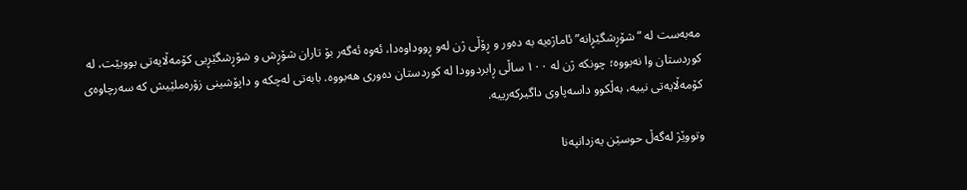مەبەست لە “شۆڕشگێڕانە” ئاماژەیە بە دەور و ڕۆڵی ژن لەو ڕووداوەدا، ئەوە ئەگەر بۆ تاران شۆڕش و شۆڕشگێڕیی کۆمەڵایەتی بووبێت، لە کوردستان وا نەبووە؛ چونکە ژن لە ١٠٠ ساڵی ڕابردوودا لە کوردستان دەوری هەبووە. بابەتی لەچکە و داپۆشینی زۆرەملێیش کە سەرچاوەی کۆمەڵایەتی نییە، بەڵکوو داسەپاوی داگیرکەرییە.

وتووێژ لەگەڵ حوسێن یەزدانپەنا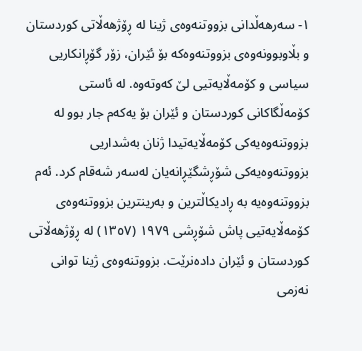١- سەرهەڵدانی بزووتنەوەی ژینا لە ڕۆژهەڵاتی کوردستان و بڵاوبوونەوەی بزووتنەوەکە بۆ ئێران، زۆر گۆڕانکاریی سیاسی و کۆمەڵایەتیی لێ کەوتەوە. لە ئاستی کۆمەڵگاکانی کوردستان و ئێران بۆ یەکەم جار بوو لە بزووتنەوەیەکی کۆمەڵایەتیدا ژنان بەشداریی بزووتنەوەیەکی شۆڕشگێڕانەیان لەسەر شەقام کرد. ئەم بزووتنەوەیە بە ڕادیکاڵترین و بەرینترین بزووتنەوەی کۆمەڵایەتیی پاش شۆڕشی ١٩٧٩ (١٣٥٧) لە ڕۆژهەڵاتی کوردستان و ئێران دادەنرێت. بزووتنەوەی ژینا توانی نەزمی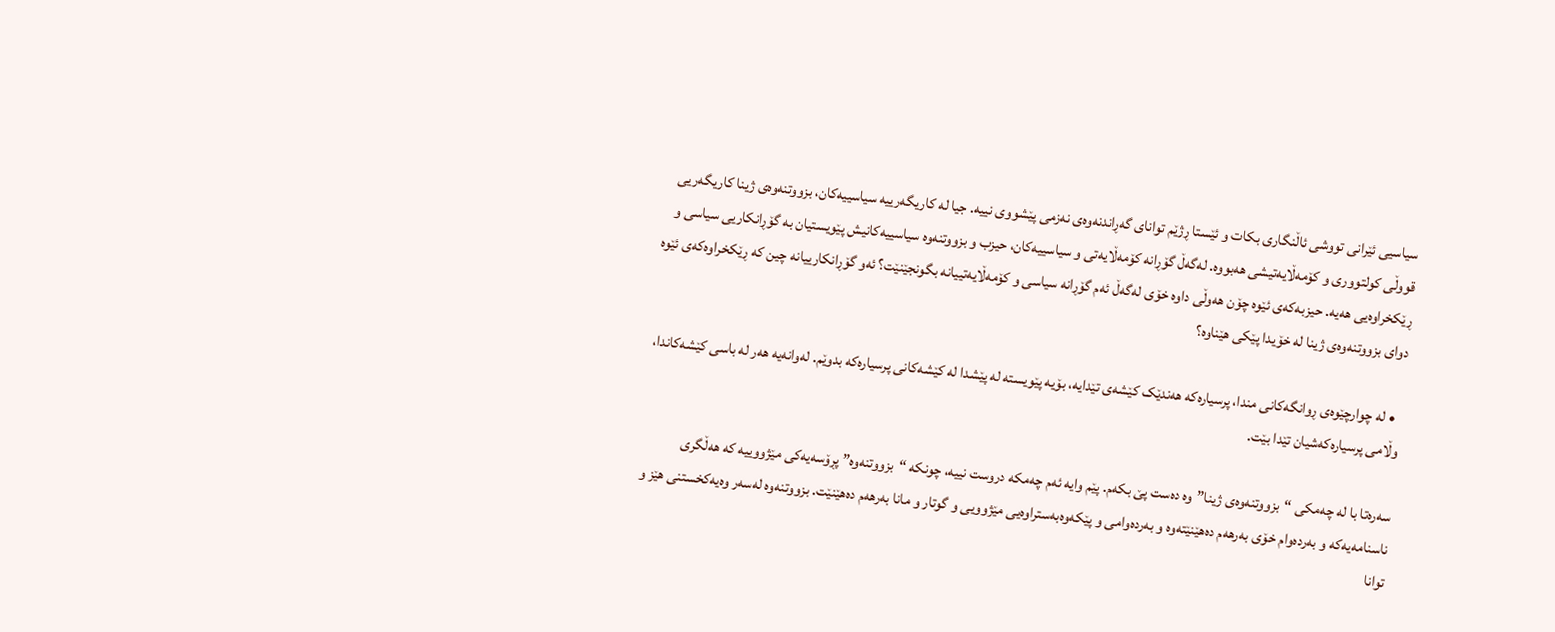سیاسیی ئێرانی تووشی ئاڵنگاری بکات و ئێستا ڕژێم توانای گەڕاندنەوەی نەزمی پێشووی نییە. جیا لە کاریگەرییە سیاسییەکان، بزووتنەوەی ژینا کاریگەریی قووڵی کولتووری و کۆمەڵایەتیشی هەبووە. لەگەڵ گۆڕانە کۆمەڵایەتی و سیاسییەکان، حیزب و بزووتنەوە سیاسییەکانیش پێویستیان بە گۆڕانکاریی سیاسی و ڕێکخراوەیی هەیە. حیزبەکەی ئێوە چۆن هەوڵی داوە خۆی لەگەڵ ئەم گۆڕانە سیاسی و کۆمەڵایەتییانە بگونجێنێت؟ ئەو گۆڕانکارییانە چین کە ڕێکخراوەکەی ئێوە دوای بزووتنەوەی ژینا لە خۆیدا پێکی هێناوە؟

  • لە چوارچێوەی ڕوانگەکانی مندا، پرسیارەکە هەندێک کێشەی تێدایە، بۆیە پێویستە لە پێشدا لە کێشەکانی پرسیارەکە بدوێم. لەوانەیە هەر لە باسی کێشەکاندا، وڵامی پرسیارەکەشیان تێدا بێت.

سەرەتا با لە چەمکی “بزووتنەوەی ژینا”وە دەست پێ بکەم. پێم وایە ئەم چەمکە دروست نییە، چونکە “بزووتنەوە” پڕۆسەیەکی مێژووییە کە هەڵگری ناسنامەیەکە و بەردەوام خۆی بەرهەم دەهێنێتەوە و بەردەوامی و پێکەوەبەستراوەیی مێژوویی و گوتار و مانا بەرهەم دەهێنێت. بزووتنەوە لەسەر وەیەکخستنی هێز و توانا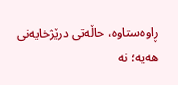ڕاوەستاوە، حاڵەتی درێژخایەنی هەیە؛ نە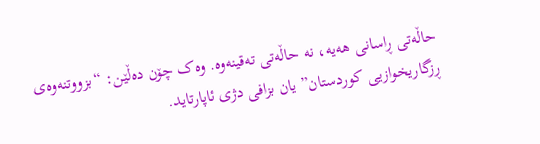حاڵەتی ڕاسانی هەیە، نە حاڵەتی تەقینەوە. وەک چۆن دەڵێن: “بزووتنەوەی ڕزگاریخوازیی کوردستان” یان بزافی دژی ئاپارتاید.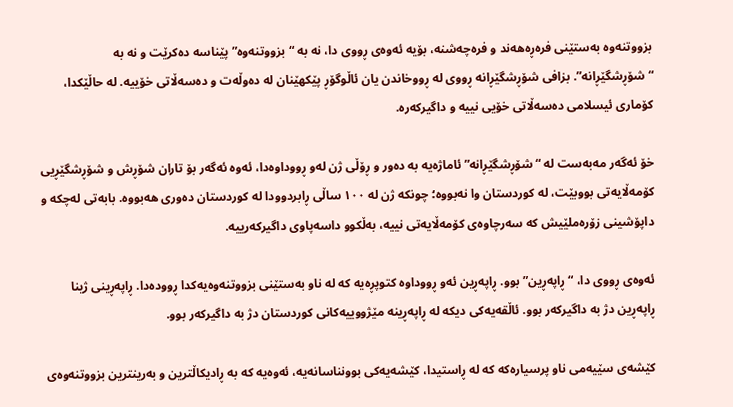بزووتنەوە بەستێنی فرەڕەهەند و فرەچەشنە، بۆیە ئەوەی ڕووی دا، نە بە “بزووتنەوە” پێناسە دەکرێت و نە بە “شۆڕشگێڕانە”. بزافی شۆڕشگێڕانە ڕووی لە ڕووخاندن یان ئاڵوگۆڕ پێکهێنان لە دەوڵەت و دەسەڵاتی خۆییە. لە حاڵێکدا، کۆماری ئیسلامی دەسەڵاتی خۆیی نییە و داگیرکەرە.

خۆ ئەگەر مەبەست لە “شۆڕشگێڕانە” ئاماژەیە بە دەور و ڕۆڵی ژن لەو ڕووداوەدا، ئەوە ئەگەر بۆ تاران شۆڕش و شۆڕشگێڕیی کۆمەڵایەتی بووبێت، لە کوردستان وا نەبووە؛ چونکە ژن لە ١٠٠ ساڵی ڕابردوودا لە کوردستان دەوری هەبووە. بابەتی لەچکە و داپۆشینی زۆرەملێیش کە سەرچاوەی کۆمەڵایەتی نییە، بەڵکوو داسەپاوی داگیرکەرییە.

ئەوەی ڕووی دا، “ڕاپەڕین” بوو. ڕاپەڕین ئەو ڕووداوە کتوپڕەیە کە لە ناو بەستێنی بزووتنەوەیەکدا ڕوودەدا. ڕاپەڕینی ژینا ڕاپەڕین دژ بە داگیرکەر بوو. ئاڵقەیەکی دیکە لە ڕاپەڕینە مێژووییەکانی کوردستان دژ بە داگیرکەر بوو.

کێشەی سێیەمی ناو پرسیارەکە کە لە ڕاستیدا، کێشەیەکی بوونناسانەیە، ئەوەیە کە بە ڕادیکاڵترین و بەرینترین بزووتنەوەی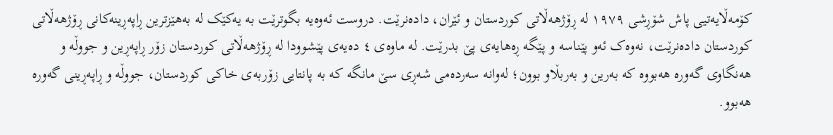کۆمەڵایەتیی پاش شۆڕشی ١٩٧٩ لە ڕۆژهەڵاتی کوردستان و ئێران، دادەنرێت. دروست ئەوەیە بگوترێت بە یەکێک لە بەهێزترین ڕاپەڕینەکانی ڕۆژهەڵاتی کوردستان دادەنرێت، نەوەک ئەو پێناسە و پێگە ڕەهایەی پێ بدرێت. لە ماوەی ٤ دەیەی پێشوودا لە ڕۆژهەڵاتی کوردستان زۆر ڕاپەڕین و جووڵە و هەنگاوی گەورە هەبووە کە بەرین و بەربڵاو بوون؛ لەوانە سەردەمی شەڕی سێ مانگە کە بە پانتایی زۆربەی خاکی کوردستان، جووڵە و ڕاپەڕینی گەورە هەبوو.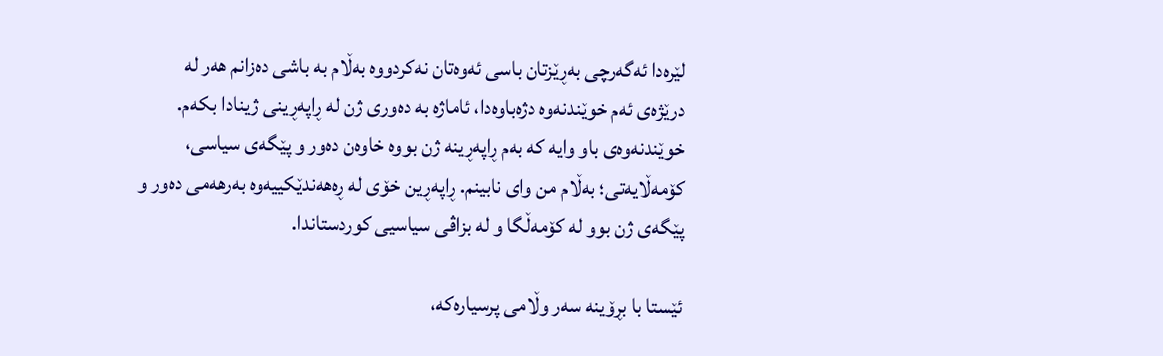لێرەدا ئەگەرچی بەڕێزتان باسی ئەوەتان نەکردووە بەڵام بە باشی دەزانم هەر لە درێژەی ئەم خوێندنەوە دژەباوەدا، ئاماژە بە دەوری ژن لە ڕاپەڕینی ژینادا بکەم. خوێندنەوەی باو وایە کە بەم ڕاپەڕینە ژن بووە خاوەن دەور و پێگەی سیاسی، کۆمەڵایەتی؛ بەڵام من وای نابینم. ڕاپەڕین خۆی لە ڕەهەندێکییەوە بەرهەمی دەور و پێگەی ژن بوو لە کۆمەڵگا و لە بزاڤی سیاسیی کوردستاندا.

ئێستا با بڕۆینە سەر وڵامی پرسیارەکە،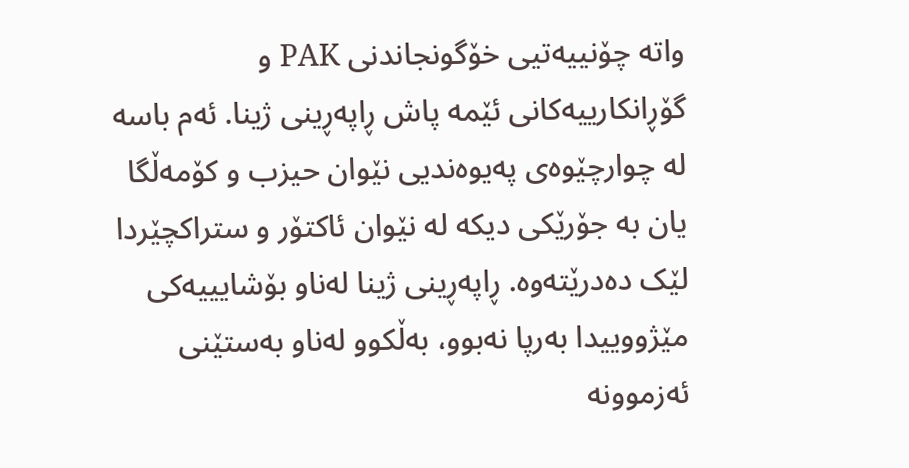واتە چۆنییەتیی خۆگونجاندنی PAK و گۆڕانکارییەکانی ئێمە پاش ڕاپەڕینی ژینا. ئەم باسە لە چوارچێوەی پەیوەندیی نێوان حیزب و کۆمەڵگا یان بە جۆرێکی دیکە لە نێوان ئاکتۆر و ستراکچێردا لێک دەدرێتەوە. ڕاپەڕینی ژینا لەناو بۆشایییەکی مێژووییدا بەرپا نەبوو، بەڵکوو لەناو بەستێنی ئەزموونە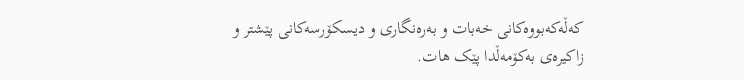کەڵەکەبووەکانی خەبات و بەرەنگاری و دیسکۆرسەکانی پێشتر و زاکیرەی بەکۆمەڵدا پێک هات.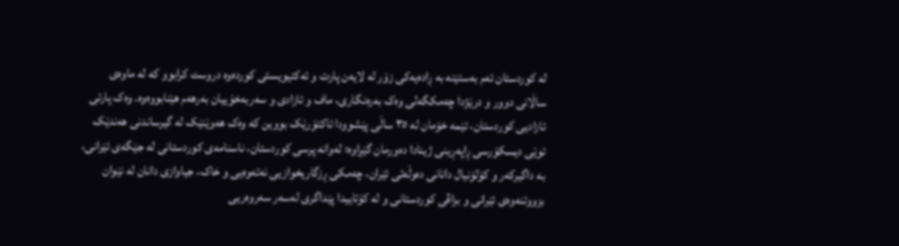لە کوردستان ئەم بەستێنە بە ڕادەیەکی زۆر لە لایەن پارت و ئەکتیویستی کوردەوە دروست کرابوو کە لە ماوەی ساڵانی دوور و درێژدا چەمکگەلی وەک بەرەنگاری، ماف و ئازادی و سەربەخۆییان بەرهەم هێنابووەوە. وەک پارتی ئازادیی کوردستان، ئێمە خۆمان لە ٣٥ ساڵی پێشوودا ئاکتۆرێک بووین کە وەک هەوێنێک لە گیرساندنی هەندێک توێی دیسکۆرسی ڕاپەڕینی ژینادا دەورمان گێڕاوە؛ لەوانە پرسی کوردستان، ناسنامەی کوردستانی لە جێگەی ئێرانی، بە داگیرکەر و کۆلۆنیال دانانی دەوڵەتی ئێران، چەمکی ڕزگاریخوازیی نەتەوەیی و خاک، جیاوازی دانان لە نێوان بزووتنەوەی ئێرانی و بزاڤی کوردستانی و لە کۆتاییدا پێداگری لەسەر سەروەریی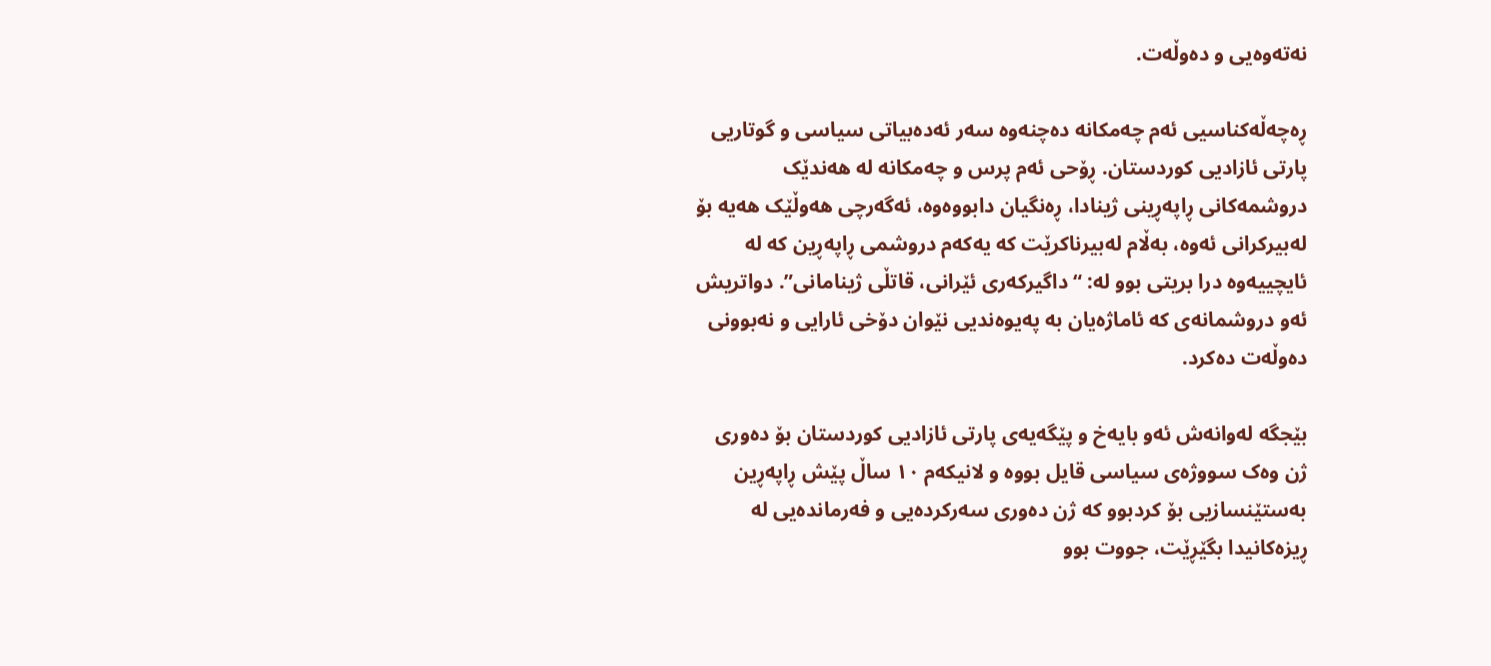نەتەوەیی و دەوڵەت.

ڕەچەڵەکناسیی ئەم چەمکانە دەچنەوە سەر ئەدەبیاتی سیاسی و گوتاریی پارتی ئازادیی کوردستان. ڕۆحی ئەم پرس و چەمکانە لە هەندێک دروشمەکانی ڕاپەڕینی ژینادا، ڕەنگیان دابووەوە، ئەگەرچی هەوڵێک هەیە بۆ لەبیرکرانی ئەوە، بەڵام لەبیرناکرێت کە یەکەم دروشمی ڕاپەڕین کە لە ئایچییەوە درا بریتی بوو لە: “داگیرکەری ئێرانی، قاتڵی ژینامانی”. دواتریش ئەو دروشمانەی کە ئاماژەیان بە پەیوەندیی نێوان دۆخی ئارایی و نەبوونی دەوڵەت دەکرد.

بێجگە لەوانەش ئەو بایەخ و پێگەیەی پارتی ئازادیی کوردستان بۆ دەوری ژن وەک سووژەی سیاسی قایل بووە و لانیکەم ١٠ ساڵ پێش ڕاپەڕین بەستێنسازیی بۆ کردبوو کە ژن دەوری سەرکردەیی و فەرماندەیی لە ڕیزەکانیدا بگێڕێت، جووت بوو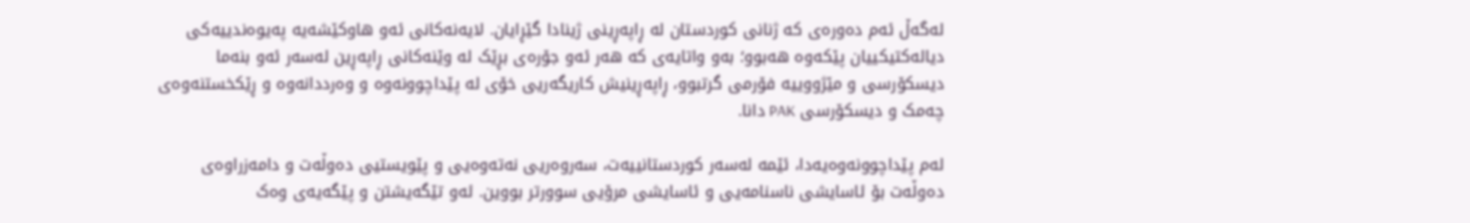لەگەڵ ئەم دەورەی کە ژنانی کوردستان لە ڕاپەڕینی ژینادا گێڕایان. لایەنەکانی ئەو هاوکێشەیە پەیوەندییەکی دیالەکتیکییان پێکەوە هەبوو؛ بەو واتایەی کە هەر ئەو جۆرەی بڕێک لە وێنەکانی ڕاپەڕین لەسەر ئەو بنەما دیسکۆرسی و مێژووییە فۆرمی گرتبوو، ڕاپەڕینیش کاریگەریی خۆی لە پێداچوونەوە و وەرددانەوە و ڕێکخستنەوەی چەمک و دیسکۆرسی PAK دانا.

لەم پێداچوونەوەیەدا، ئێمە لەسەر کوردستانییەت، سەروەریی نەتەوەیی و پێویستیی دەوڵەت و دامەزراوەی دەوڵەت بۆ ئاسایشی ناسنامەیی و ئاسایشی مرۆیی سوورتر بووین. ئەو تێگەیشتن و پێگەیەی وەک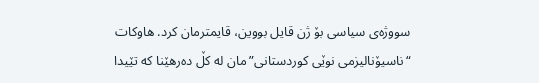سووژەی سیاسی بۆ ژن قایل بووین، قایمترمان کرد. هاوكات “ناسیۆنالیزمی نوێی کوردستانی”مان لە کڵ دەرهێنا کە تێیدا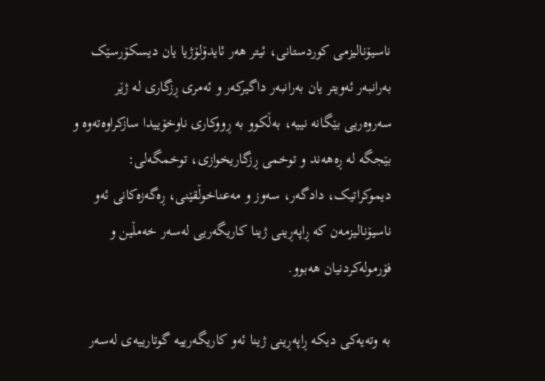ناسیۆنالیزمی کوردستانی، ئیتر هەر ئایدۆلۆژیا یان دیسکۆرسێک بەرانبەر ئەویتر یان بەرانبەر داگیرکەر و ئەمری ڕزگاری لە ژێر سەروەریی بێگانە نییە، بەڵکوو بە ڕووکاری ناوخۆییدا سازکراوەتەوە و بێجگە لە ڕەهەند و توخمی ڕزگاریخوازی، توخمگەلی: دیموکراتیک، دادگەر، سەوز و مەعناخوڵقێنی، ڕەگەزەکانی ئەو ناسیۆنالیزمەن کە ڕاپەڕینی ژینا کاریگەریی لەسەر خەمڵین و فۆرمولەکردنیان هەبوو.

بە وتەیەکی دیکە ڕاپەڕینی ژینا ئەو کاریگەرییە گوتارییەی لەسەر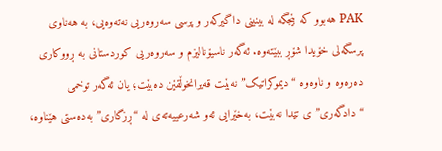PAK هەبوو کە بێجگە لە بینینی داگیرکەر و پرسی سەروەریی نەتەوەیی، بە هەناوی پرسگەلی خۆیدا شۆڕ ببێتەوە. ئەگەر ناسیۆنالیزم و سەروەریی کوردستانی بە ڕووکاری دەرەوە و ناوەوە “دیموکراتیک” نەبێت قەیرانخوڵقێن دەبێت؛ یان ئەگەر توخمی “دادگەری”ی تێدا نەبێت، بەخێرایی ئەو شەرعییەتەی لە “ڕزگاری” بەدەستی هێناوە،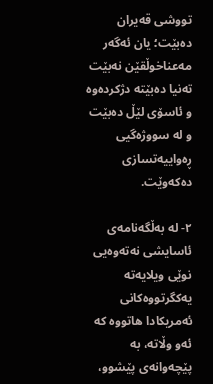تووشی قەیران دەبێت؛ یان ئەگەر مەعناخوڵقێن نەبێت تەنیا دەبێتە دژکردەوە و ئاسۆی لێڵ دەبێت و لە سووژەگیی ڕەواییەتسازی دەکەوێت.

٢- لە بەڵگەنامەی ئاسایشی نەتەوەیی نوێی ویلایەتە یەکگرتووەکانی ئەمریکادا هاتووە کە ئەو وڵاتە، بە پێچەوانەی پێشوو،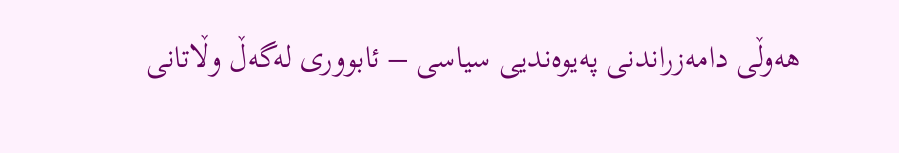هەوڵی دامەزراندنی پەیوەندیی سیاسی – ئابووری لەگەڵ وڵاتانی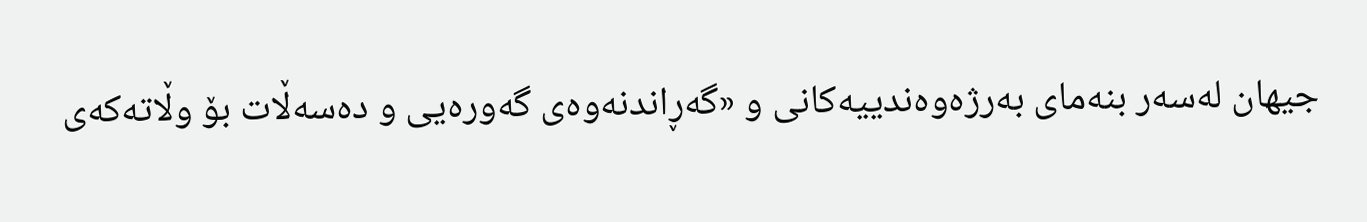جیهان لەسەر بنەمای بەرژەوەندییەکانی و «گەڕاندنەوەی گەورەیی و دەسەڵات بۆ وڵاتەکەی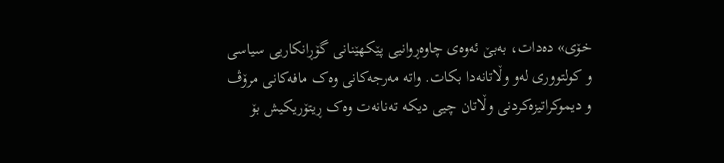خۆی» دەدات، بەبێ ئەوەی چاوەڕوانیی پێکهێنانی گۆڕانکاریی سیاسی و کولتووری لەو وڵاتانەدا بکات. واتە مەرجەکانی وەک مافەکانی مرۆڤ و دیموکراتیزەکردنی وڵاتان چیی دیکە تەنانەت وەک ڕیتۆریکیش بۆ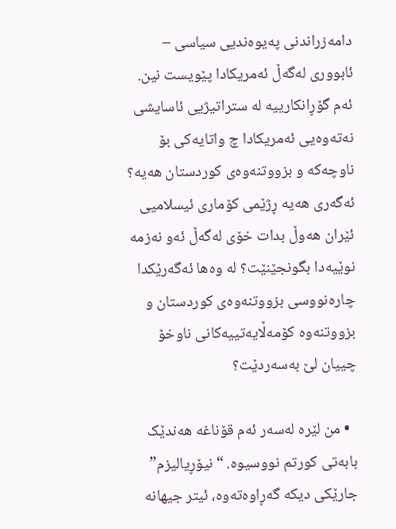دامەزراندنی پەیوەندیی سیاسی – ئابووری لەگەڵ ئەمریکادا پێویست نین. ئەم گۆڕانکارییە لە ستراتیژیی ئاسایشی نەتەوەیی ئەمریکادا چ واتایەکی بۆ ناوچەکە و بزووتنەوەی کوردستان هەیە؟ ئەگەری هەیە ڕژێمی کۆماری ئیسلامیی ئێران هەوڵ بدات خۆی لەگەڵ ئەو نەزمە نوێیەدا بگونجێنێت؟ لە وەها ئەگەرێکدا چارەنووسی بزووتنەوەی کوردستان و بزووتنەوە کۆمەڵایەتییەکانی ناوخۆ چییان لێ بەسەردێت؟

  • من لێرە لەسەر ئەم قۆناغە هەندێک بابەتی کورتم نووسیوە. “نیۆڕیالیزم” جارێکی دیکە گەڕاوەتەوە، ئیتر جیهانە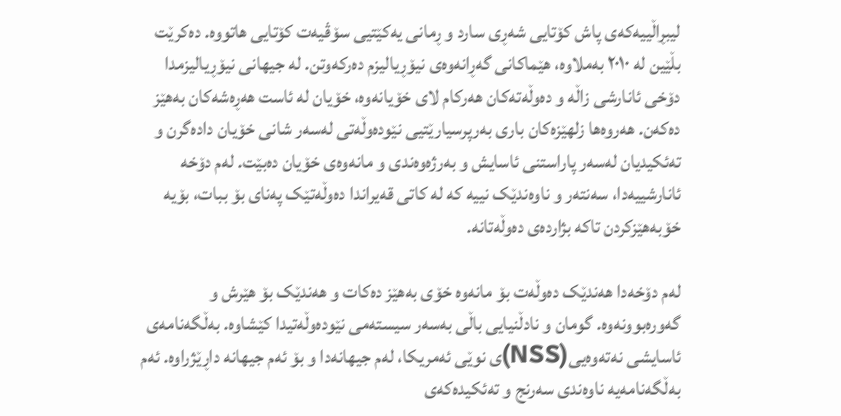لیبڕاڵییەکەی پاش کۆتایی شەڕی سارد و ڕمانی یەکێتیی سۆڤیەت کۆتایی هاتووە. دەکرێت بڵێین لە ٢٠١٠ بەملاوە، هێماکانی گەڕانەوەی نیۆڕیالیزم دەرکەوتن. لە جیهانی نیۆڕیالیزمدا دۆخی ئانارشی زاڵە و دەوڵەتەکان هەرکام لای خۆیانەوە، خۆیان لە ئاست هەڕەشەکان بەهێز دەکەن. هەروەها زلهێزەکان باری بەرپرسیارێتیی نێودەوڵەتی لەسەر شانی خۆیان دادەگرن و تەئکیدیان لەسەر پاراستنی ئاسایش و بەرژەوەندی و مانەوەی خۆیان دەبێت. لەم دۆخە ئانارشییەدا، سەنتەر و ناوەندێک نییە کە لە کاتی قەیراندا دەوڵەتێک پەنای بۆ ببات، بۆیە خۆبەهێزکردن تاکە بژاردەی دەوڵەتانە.

لەم دۆخەدا هەندێک دەوڵەت بۆ مانەوە خۆی بەهێز دەکات و هەندێک بۆ هێرش و گەورەبوونەوە. گومان و نادڵنیایی باڵی بەسەر سیستەمی نێودەوڵەتیدا کێشاوە. بەڵگەنامەی ئاسایشی نەتەوەیی(NSS)ی نوێی ئەمریکا، لەم جیهانەدا و بۆ ئەم جیهانە داڕێژراوە. ئەم بەڵگەنامەیە ناوەندی سەرنج و تەئکیدەکەی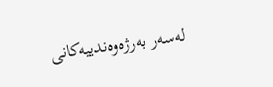لەسەر بەرژەوەندییەکانی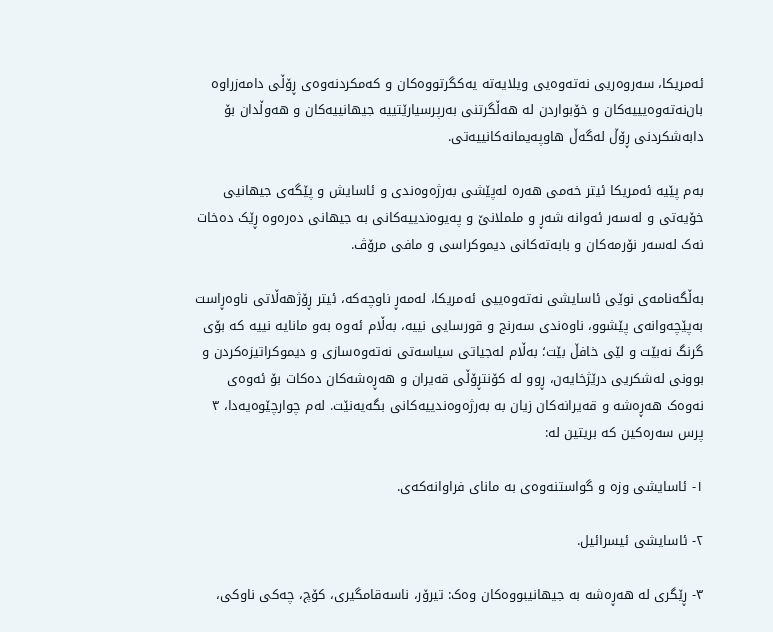ئەمریکا، سەروەریی نەتەوەیی ویلایەتە یەکگرتووەکان و کەمکردنەوەی ڕۆڵی دامەزراوە بان‌نەتەوەیییەکان و خۆبواردن لە هەڵگرتنی بەرپرسیارێتییە جیهانییەکان و هەوڵدان بۆ دابەشکردنی ڕۆڵ لەگەڵ هاوپەیمانەکانییەتی.

بەم پێیە ئەمریکا ئیتر خەمی هەرە لەپێشی بەرژەوەندی و ئاسایش و پێگەی جیهانیی خۆیەتی و لەسەر ئەوانە شەڕ و ململانێ و پەیوەندییەکانی بە جیهانی دەرەوە ڕێک دەخات نەک لەسەر نۆرمەکان و بابەتەکانی دیموکراسی و مافی مرۆڤ.

بەڵگەنامەی نوێی ئاسایشی نەتەوەییی ئەمریکا، لەمەڕ ناوچەکە، ئیتر ڕۆژهەڵاتی ناوەڕاست بەپێچەوانەی پێشوو، ناوەندی سەرنج و قورسایی نییە، بەڵام ئەوە بەو مانایە نییە کە بۆی گرنگ نەبێت و لێی خافڵ بێت؛ بەڵام لەجیاتی سیاسەتی نەتەوەسازی و دیموکراتیزەکردن و بوونی لەشکریی درێژخایەن، ڕوو لە کۆنتڕۆڵی قەیران و هەڕەشەکان دەکات بۆ ئەوەی نەوەک هەڕەشە و قەیرانەکان زیان بە بەرژەوەندییەکانی بگەیەنێت. لەم چوارچێوەیەدا، ٣ پرس سەرەکین کە بریتین لە:

١- ئاسایشی وزە و گواستنەوەی بە مانای فراوانەکەی.

٢- ئاسایشی ئیسرائیل.

٣- ڕێگری لە هەڕەشە بە جیهانیبووەکان وەک: تیرۆر، ناسەقامگیری، کۆچ، چەکی ناوکی،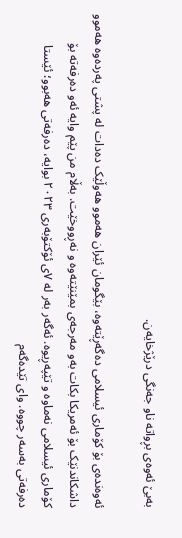بەبێ ئەوەی بڕواتە ناو جەنگی درێژخایەن.

ئەوەندەی بۆ کۆماری ئیسلامی دەگەڕێتەوە، بێگومان ئێران هەموو هەوڵێک دەدات لە پشتی پەردەوە هەموو داشکاندنێک بۆ ئەمریکا بکات بەو مەرجەی بمێنێتەوە و نەڕووخێت. بەڵام من پێم وایە ئەو دەرفەتە بۆ کۆماری ئیسلامی نەماوە و تێپەڕیوە. ئەگەر بەر لە ٧ی ئۆکتۆبەری ٢٠٢٣ بوایە، دەرفەتی هەبوو؛ ئێستا دەرفەتی بەسەر چووە. وای تێدەگەم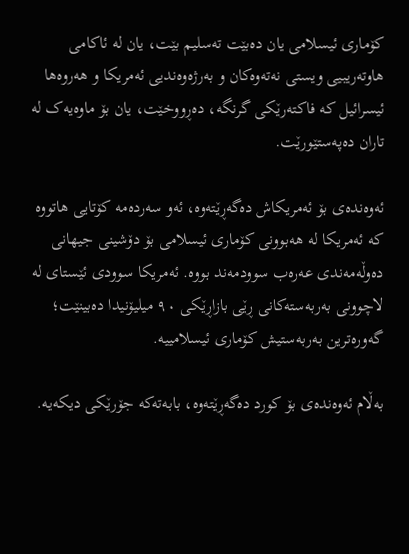کۆماری ئیسلامی یان دەبێت تەسلیم بێت، یان لە ئاکامی هاوتەریبیی ویستی نەتەوەکان و بەرژەوەندیی ئەمریکا و هەروەها ئیسرائیل کە فاکتەرێکی گرنگە، دەڕووخێت، یان بۆ ماوەیەک لە تاران دەپەستێورێت.

ئەوەندەی بۆ ئەمریکاش دەگەڕێتەوە، ئەو سەردەمە کۆتایی هاتووە کە ئەمریکا لە هەبوونی کۆماری ئیسلامی بۆ دۆشینی جیهانی دەوڵەمەندی عەرەب سوودمەند بووە. ئەمریکا سوودی ئێستای لە لاچوونی بەربەستەکانی ڕێی بازاڕێکی ٩٠ میلیۆنیدا دەبینێت؛ گەورەترین بەربەستیش کۆماری ئیسلامییە.

بەڵام ئەوەندەی بۆ کورد دەگەڕێتەوە، بابەتەکە جۆرێکی دیکەیە.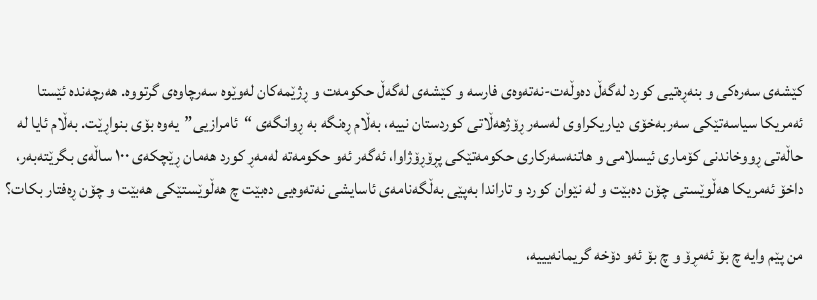کێشەی سەرەکی و بنەڕەتیی کورد لەگەڵ دەوڵەت-نەتەوەی فارسە و کێشەی لەگەڵ حکومەت و ڕژێمەکان لەوێوە سەرچاوەی گرتووە. هەرچەندە ئێستا ئەمریکا سیاسەتێکی سەربەخۆی دیاریکراوی لەسەر ڕۆژهەڵاتی کوردستان نییە، بەڵام ڕەنگە بە ڕوانگەی “ئامرازیی”یەوە بۆی بنواڕێت. بەڵام ئایا لە حاڵەتی ڕووخاندنی کۆماری ئیسلامی و هاتنەسەرکاری حکومەتێکی پڕۆ‌ڕۆژاوا، ئەگەر ئەو حکومەتە لەمەڕ کورد هەمان ڕێچکەی ١٠٠ ساڵەی بگرێتەبەر، داخۆ ئەمریکا هەڵوێستی چۆن دەبێت و لە نێوان کورد و تاراندا بەپێی بەڵگەنامەی ئاسایشی نەتەوەیی دەبێت چ هەڵوێستێکی هەبێت و چۆن ڕەفتار بکات؟

من پێم وایە چ بۆ ئەمڕۆ و چ بۆ ئەو دۆخە گریمانەیییە،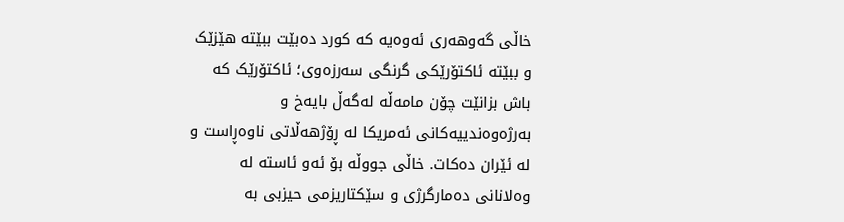خاڵی گەوهەری ئەوەیە کە کورد دەبێت ببێتە هێزێک و ببێتە ئاکتۆرێکی گرنگی سەرزەوی؛ ئاکتۆرێک کە باش بزانێت چۆن مامەڵە لەگەڵ بایەخ و بەرژەوەندییەکانی ئەمریکا لە ڕۆژهەڵاتی ناوەڕاست و لە ئێران دەکات. خاڵی جووڵە بۆ ئەو ئاستە لە وەلانانی دەمارگرژی و سێکتاریزمی حیزبی بە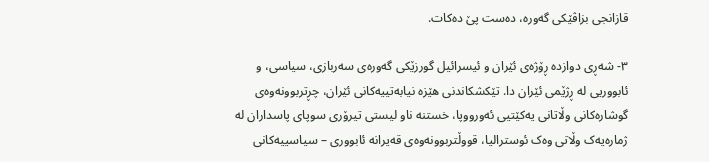قازانجی بزاڤێکی گەورە، دەست پێ دەکات.

٣- شەڕی دوازدە ڕۆژەی ئێران و ئیسرائیل گورزێکی گەورەی سەربازی، سیاسی، و ئابووریی لە ڕژێمی ئێران دا. تێکشکاندنی هێزە نیابەتییەکانی ئێران، چڕتربوونەوەی گوشارەکانی وڵاتانی یەکێتیی ئەورووپا، خستنە ناو لیستی تیرۆری سوپای پاسداران لە ژمارەیەک وڵاتی وەک ئوسترالیا، قووڵتربوونەوەی قەیرانە ئابووری – سیاسییەکانی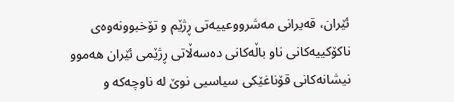ئێران، قەیرانی مەشرووعییەتی ڕژێم و تۆخبوونەوەی ناکۆکییەکانی ناو باڵەکانی دەسەڵاتی ڕژێمی ئێران هەموو نیشانەکانی قۆناغێکی سیاسیی نوێ لە ناوچەکە و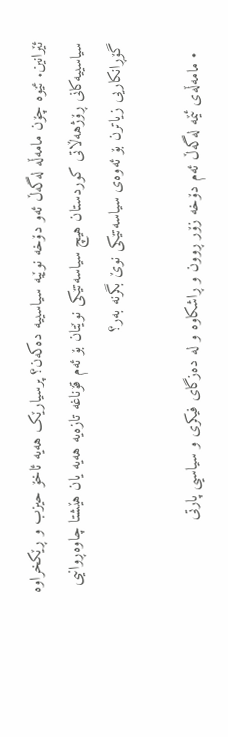ئێرانین. ئێوە چۆن مامەڵە لەگەڵ ئەو دۆخە نوێیە سیاسییە دەکەن؟ پرسیارێک هەیە ئاخۆ حیزب و ڕێکخراوە سیاسییەکانی ڕۆژهەڵاتی کوردستان هیچ سیاسەتێکی نوێتان بۆ ئەم قۆناغە تازەیە هەیە یان هێشتا چاوەڕوانیی گۆڕانکاریی زیاترن بۆ ئەوەی سیاسەتێکی نوێ بگرنە بەر؟

  • مامەڵەی ئێمە لەگەڵ ئەم دۆخە زۆر ڕوون و ڕاشکاوە و لە دەزگای فیکری و سیاسیی پارتی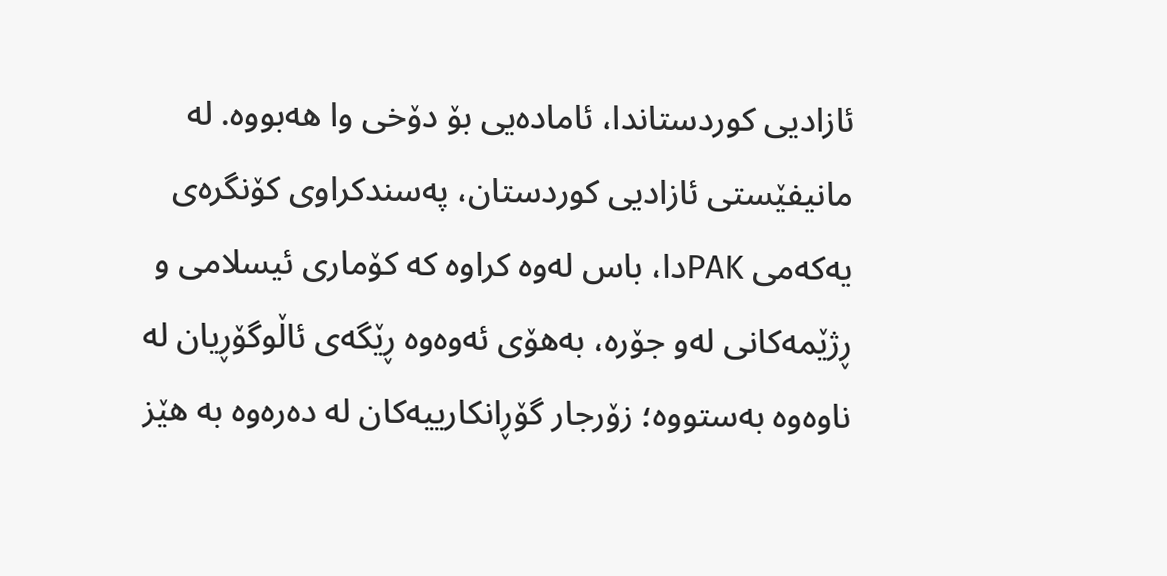ئازادیی کوردستاندا، ئامادەیی بۆ دۆخی وا هەبووە. لە مانیفێستی ئازادیی کوردستان، پەسندکراوی کۆنگرەی یەکەمی PAKدا، باس لەوە کراوە کە کۆماری ئیسلامی و ڕژێمەکانی لەو جۆرە، بەهۆی ئەوەوە ڕێگەی ئاڵوگۆڕیان لە ناوەوە بەستووە؛ زۆرجار گۆڕانکارییەکان لە دەرەوە بە هێز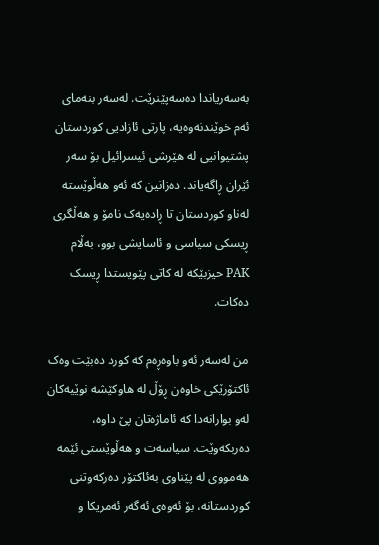بەسەریاندا دەسەپێنرێت. لەسەر بنەمای ئەم خوێندنەوەیە، پارتی ئازادیی کوردستان پشتیوانیی لە هێرشی ئیسرائیل بۆ سەر ئێران ڕاگەیاند. دەزانین کە ئەو هەڵوێستە لەناو کوردستان تا ڕادەیەک نامۆ و هەڵگری ڕیسکی سیاسی و ئاسایشی بوو، بەڵام PAK حیزبێکە لە کاتی پێویستدا ڕیسک دەکات.

من لەسەر ئەو باوەڕەم کە کورد دەبێت وەک ئاکتۆرێکی خاوەن ڕۆڵ لە هاوکێشە نوێیەکان لەو بوارانەدا کە ئاماژەتان پێ داوە، دەربکەوێت. سیاسەت و هەڵوێستی ئێمە هەمووی لە پێناوی بەئاکتۆر دەرکەوتنی کوردستانە، بۆ ئەوەی ئەگەر ئەمریکا و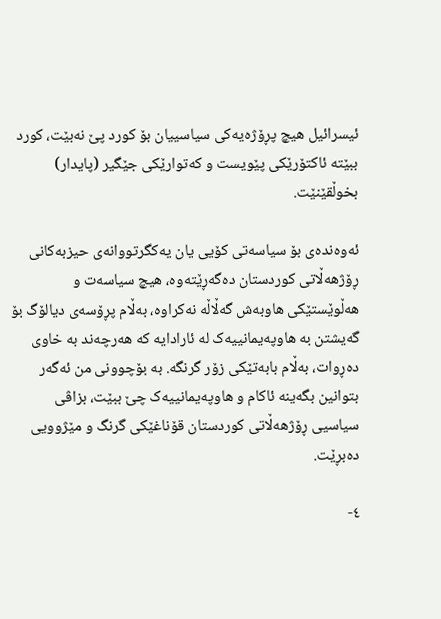ئیسرائیل هیچ پڕۆژەیەکی سیاسییان بۆ کورد پێ نەبێت، کورد ببێتە ئاکتۆرێکی پێویست و کەتوارێکی جێگیر (پایدار) بخوڵقێنێت.

ئەوەندەی بۆ سیاسەتی کۆیی یان یەکگرتووانەی حیزبەکانی ڕۆژهەڵاتی کوردستان دەگەڕێتەوە، هیچ سیاسەت و هەڵوێستێکی هاوبەش گەڵاڵە نەکراوە، بەڵام پڕۆسەی دیالۆگ بۆ گەیشتن بە هاوپەیمانییەک لە ئارادایە کە هەرچەند بە خاوی دەڕوات، بەڵام بابەتێکی زۆر گرنگە. بە بۆچوونی من ئەگەر بتوانین بگەینە ئاکام و هاوپەیمانییەک چێ ببێت، بزاڤی سیاسیی ڕۆژهەڵاتی کوردستان قۆناغێکی گرنگ و مێژوویی دەبڕێت.

٤-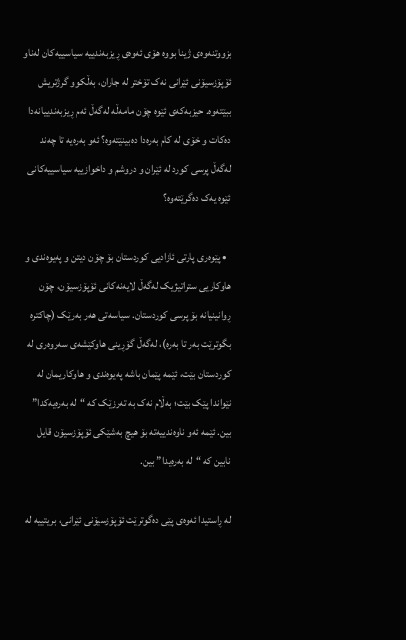بزووتنەوەی ژینا بووە هۆی ئەوەی ڕیزبەندییە سیاسییەکان لەناو ئۆپۆزسیۆنی ئێرانی نەک تۆختر لە جاران، بەڵکوو گرژتریش ببێتەوە. حیزبەکەی ئێوە چۆن مامەڵە لەگەڵ ئەم ڕیزبەندییانەدا دەکات و خۆی لە کام بەرەدا دەبینێتەوە؟ ئەو بەرەیە تا چەند لەگەڵ پرسی کورد لە ئێران و دروشم و داخوازییە سیاسییەکانی ئێوە یەک دەگرێتەوە؟

  • پێوەری پارتی ئازادیی کوردستان بۆ چۆن دیتن و پەیوەندی و هاوکاریی ستراتیژیک لەگەڵ لایەنەکانی ئۆپۆزسیۆن، چۆن ڕوانینیانە بۆ پرسی کوردستان. سیاسەتی هەر بەرێک (چاکترە بگوترێت بەر تا بەرە)، لەگەڵ گۆڕینی هاوکێشەی سەروەری لە کوردستان بێت، ئێمە پێمان باشە پەیوەندی و هاوکاریمان لە نێواندا پێک بێت؛ بەڵام نەک بە تەرزێک کە “لە بەرەیەکدا” بین. ئێمە ئەو ناوەندییەتە بۆ هیچ بەشێکی ئۆپۆزسیۆن قایل نابین کە “لە بەرەیدا” بین.

لە ڕاستیدا ئەوەی پێی دەگوترێت ئۆپۆزسیۆنی ئێرانی، بریتییە لە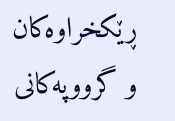ڕێکخراوەکان و گرووپەکانی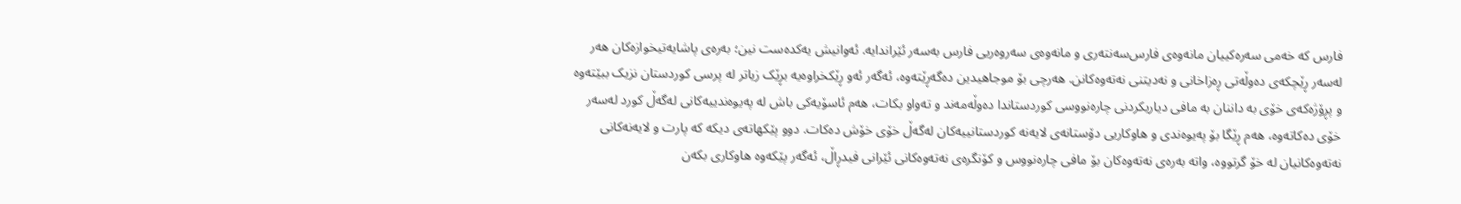فارس کە خەمی سەرەکییان مانەوەی فارس‌سەنتەری و مانەوەی سەروەریی فارس بەسەر ئێراندایە. ئەوانیش یەکدەست نین؛ بەرەی پاشایەتیخوازەکان هەر لەسەر ڕێچکەی دەوڵەتی ڕەزاخانی و نەدیتنی نەتەوەکانن. هەرچی بۆ موجاهیدین دەگەڕێتەوە، ئەگەر ئەو ڕێکخراوەیە بڕێک زیاتر لە پرسی کوردستان نزیک ببێتەوە و پڕۆژەکەی خۆی بە داننان بە مافی دیاریکردنی چارەنووسی کوردستاندا دەوڵەمەند و تەواو بکات، هەم ئاسۆیەکی باش لە پەیوەندییەکانی لەگەڵ کورد لەسەر خۆی دەکاتەوە، هەم ڕێگا بۆ پەیوەندی و هاوکاریی دۆستانەی لایەنە کوردستانییەکان لەگەڵ خۆی خۆش دەکات. دوو پێکهاتەی دیکە کە پارت و لایەنەکانی نەتەوەکانیان لە خۆ گرتووە، واتە بەرەی نەتەوەکان بۆ مافی چارەنووس و کۆنگرەی نەتەوەکانی ئێرانی فیدڕاڵ، ئەگەر پێکەوە هاوکاری بکەن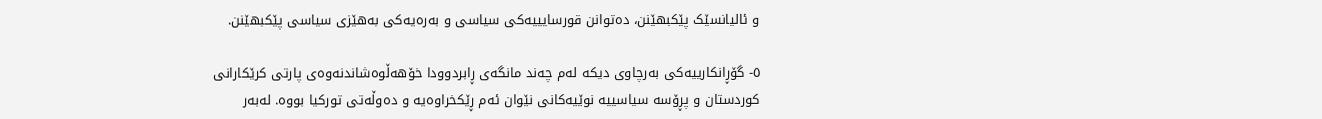و ئالیانسێک پێکبهێنن، دەتوانن قورسایییەکی سیاسی و بەرەیەکی بەهێزی سیاسی پێکبهێنن.

٥- گۆڕانکارییەکی بەرچاوی دیکە لەم چەند مانگەی ڕابردوودا خۆهەڵوەشاندنەوەی پارتی کرێکارانی کوردستان و پڕۆسە سیاسییە نوێیەکانی نێوان ئەم ڕێکخراوەیە و دەوڵەتی تورکیا بووە. لەبەر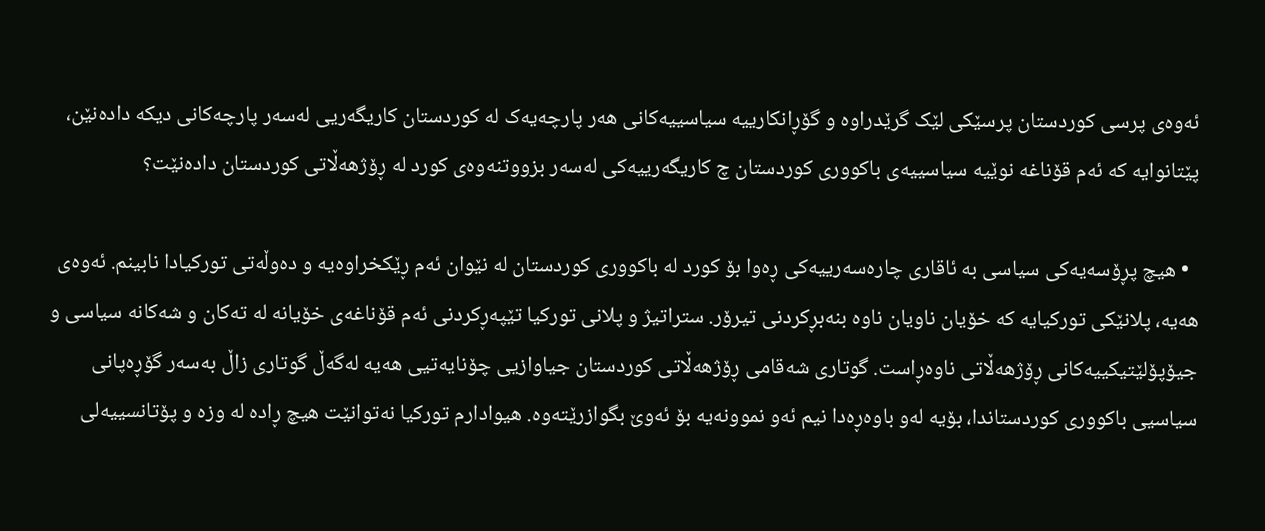ئەوەی پرسی کوردستان پرسێکی لێک گرێدراوە و گۆڕانکارییە سیاسییەکانی هەر پارچەیەک لە کوردستان کاریگەریی لەسەر پارچەکانی دیکە دادەنێن، پێتانوایە کە ئەم قۆناغە نوێیە سیاسییەی باکووری کوردستان چ کاریگەرییەکی لەسەر بزووتنەوەی کورد لە ڕۆژهەڵاتی کوردستان دادەنێت؟

  • هیچ پڕۆسەیەکی سیاسی بە ئاقاری چارەسەرییەکی ڕەوا بۆ کورد لە باکووری کوردستان لە نێوان ئەم ڕێکخراوەیە و دەوڵەتی تورکیادا نابینم. ئەوەی هەیە، پلانێکی تورکیایە کە خۆیان ناویان ناوە بنەبڕکردنی تیرۆر. ستراتیژ و پلانی تورکیا تێپەڕکردنی ئەم قۆناغەی خۆیانە لە تەکان و شەکانە سیاسی و جیۆپۆلێتیکییەکانی ڕۆژهەڵاتی ناوەڕاست. گوتاری شەقامی ڕۆژهەڵاتی کوردستان جیاوازیی چۆنایەتیی هەیە لەگەڵ گوتاری زاڵ بەسەر گۆڕەپانی سیاسیی باکووری کوردستاندا، بۆیە لەو باوەڕەدا نیم ئەو نموونەیە بۆ ئەوێ بگوازرێتەوە. هیوادارم تورکیا نەتوانێت هیچ ڕادە لە وزە و پۆتانسییەلی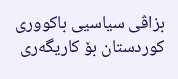بزاڤی سیاسیی باکووری کوردستان بۆ کاریگەری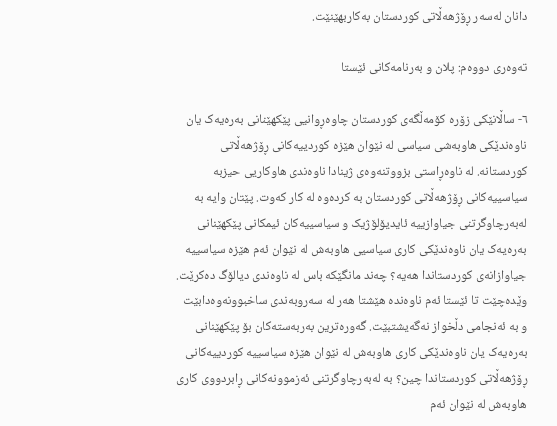دانان لەسەر ڕۆژهەڵاتی کوردستان بەکاربهێنێت.

تەوەری دووەم: پلان و بەرنامەکانی ئێستا

٦- ساڵانێکی زۆرە کۆمەڵگەی کوردستان چاوەڕوانیی پێکهێنانی بەرەیەک یان ناوەندێکی هاوبەشی سیاسی لە نێوان هێزە کوردییەکانی ڕۆژهەڵاتی کوردستانە. لە ناوەڕاستی بزووتنەوەی ژینادا ناوەندی هاوکاریی حیزبە سیاسییەکانی ڕۆژهەڵاتی کوردستان بە کردەوە لە کار کەوت. پێتان وایە بە لەبەرچاوگرتنی جیاوازییە ئایدیۆلۆژیک و سیاسییەکان ئیمکانی پێکهێنانی بەرەیەک یان ناوەندێکی کاری سیاسیی هاوبەش لە نێوان ئەم هێزە سیاسییە جیاوازانەی کوردستاندا هەیە؟ چەند مانگێکە باس لە ناوەندی دیالۆگ دەکرێت. وێدەچێت تا ئێستا ئەم ناوەندە هێشتا هەر لە سەروبەندی ساخبوونەوەدابێت و بە ئەنجامی دڵخواز نەگەیشتبێت. گەورەترین بەربەستەکان بۆ پێکهێنانی بەرەیەک یان ناوەندێکی کاری هاوبەش لە نێوان هێزە سیاسییە کوردییەکانی ڕۆژهەڵاتی کوردستاندا چین؟ بە لەبەرچاوگرتنی ئەزموونەکانی ڕابردووی کاری هاوبەش لە نێوان ئەم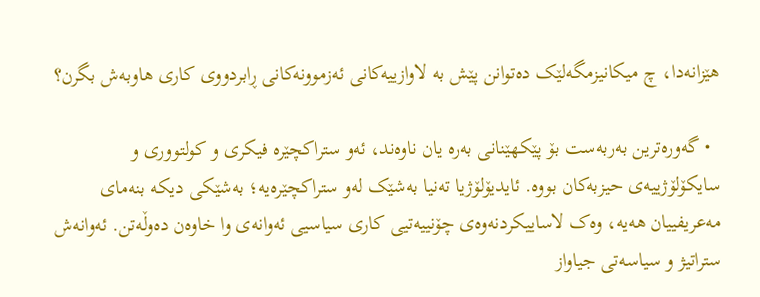هێزانەدا، چ میکانیزمگەلێک دەتوانن پێش بە لاوازییەکانی ئەزموونەکانی ڕابردووی کاری هاوبەش بگرن؟

  • گەورەترین بەربەست بۆ پێکهێنانی بەرە یان ناوەند، ئەو ستراکچێرە فیکری و کولتووری و سایکۆلۆژییەی حیزبەکان بووە. ئایدیۆلۆژیا تەنیا بەشێک لەو ستراکچێرەیە؛ بەشێکی دیکە بنەمای مەعریفییان هەیە، وەک لاساییکردنەوەی چۆنییەتیی کاری سیاسیی ئەوانەی وا خاوەن دەوڵەتن. ئەوانەش ستراتیژ و سیاسەتی جیاواز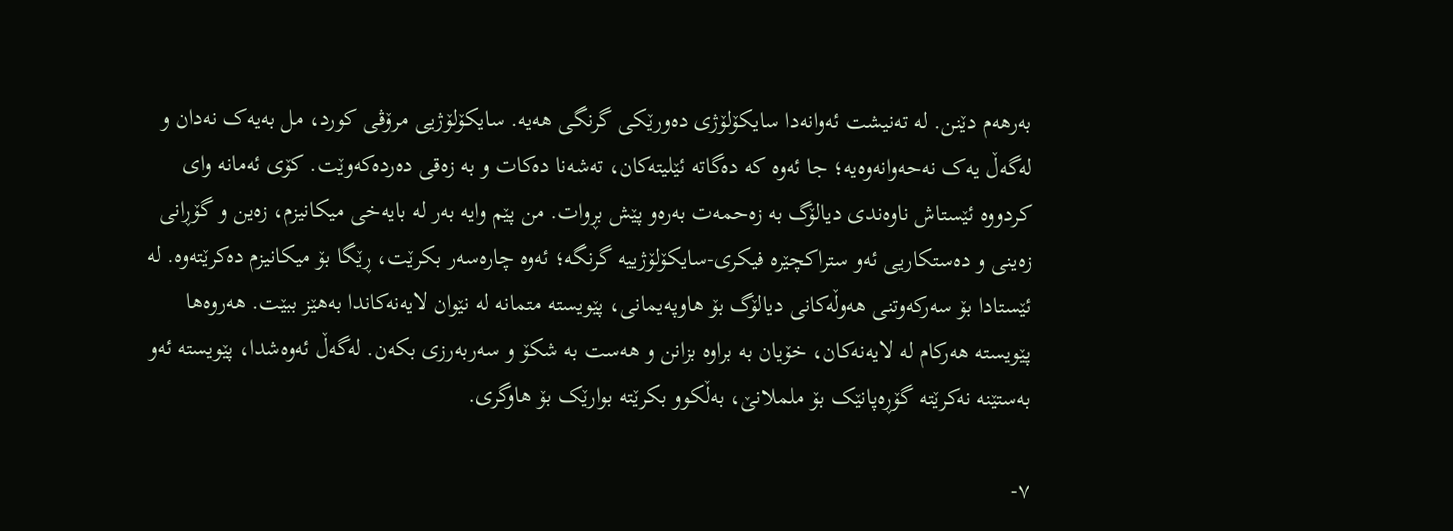بەرهەم دێنن. لە تەنیشت ئەوانەدا سایکۆلۆژی دەورێکی گرنگی هەیە. سایکۆلۆژیی مرۆڤی کورد، مل بەیەک نەدان و لەگەڵ یەک نەحەوانەوەیە؛ جا ئەوە کە دەگاتە ئێلیتەکان، تەشەنا دەکات و بە زەقی دەردەکەوێت. کۆی ئەمانە وای کردووە ئێستاش ناوەندی دیالۆگ بە زەحمەت بەرەو پێش بڕوات. من پێم وایە بەر لە بایەخی میکانیزم، زەین و گۆڕانی زەینی و دەستکاریی ئەو ستراکچێرە فیکری-سایکۆلۆژییە گرنگە؛ ئەوە چارەسەر بکرێت، ڕێگا بۆ میکانیزم دەکرێتەوە. لە ئێستادا بۆ سەرکەوتنی هەوڵەکانی دیالۆگ بۆ هاوپەیمانی، پێویستە متمانە لە نێوان لایەنەکاندا بەهێز ببێت. هەروەها پێویستە هەرکام لە لایەنەکان، خۆیان بە براوە بزانن و هەست بە شکۆ و سەربەرزی بکەن. لەگەڵ ئەوەشدا، پێویستە ئەو بەستێنە نەکرێتە گۆڕەپانێک بۆ ململانێ، بەڵکوو بکرێتە بوارێک بۆ هاوگری.

٧-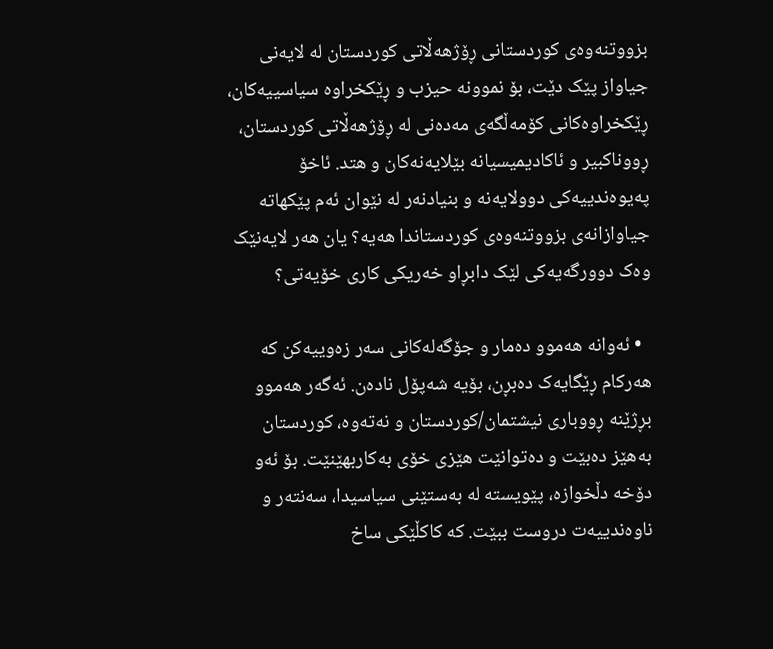بزووتنەوەی کوردستانی ڕۆژهەڵاتی کوردستان لە لایەنی جیاواز پێک دێت، بۆ نموونە حیزب و ڕێکخراوە سیاسییەکان، ڕێکخراوەکانی کۆمەڵگەی مەدەنی لە ڕۆژهەڵاتی کوردستان، ڕووناکبیر و ئاکادیمیسیانە بێلایەنەکان و هتد. ئاخۆ پەیوەندییەکی دوولایەنە و بنیادنەر لە نێوان ئەم پێکهاتە جیاوازانەی بزووتنەوەی کوردستاندا هەیە؟ یان هەر لایەنێک وەک دوورگەیەکی لێک دابڕاو خەریکی کاری خۆیەتی؟

  • ئەوانە هەموو دەمار و جۆگەلەکانی سەر زەوییەکن کە هەرکام ڕێگایەک دەبڕن، بۆیە شەپۆل نادەن. ئەگەر هەموو بڕژێنە ڕووباری نیشتمان/کوردستان و نەتەوە، کوردستان بەهێز دەبێت و دەتوانێت هێزی خۆی بەکاربهێنێت. بۆ ئەو دۆخە دڵخوازە، پێویستە لە بەستێنی سیاسیدا، سەنتەر و ناوەندییەت دروست ببێت. کە کاکڵێکی ساخ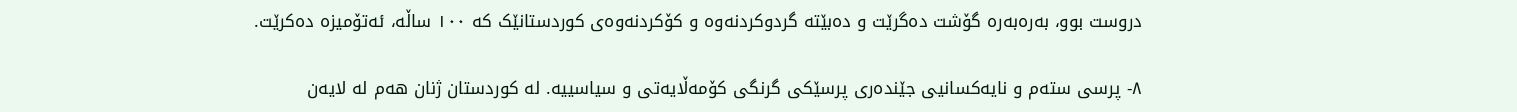دروست بوو، بەرەبەرە گۆشت دەگرێت و دەبێتە گردوکردنەوە و کۆکردنەوەی کوردستانێک کە ١٠٠ ساڵە، ئەتۆمیزە دەکرێت.

٨- پرسی ستەم و نایەکسانیی جێندەری پرسێکی گرنگی کۆمەڵایەتی و سیاسییە. لە کوردستان ژنان هەم لە لایەن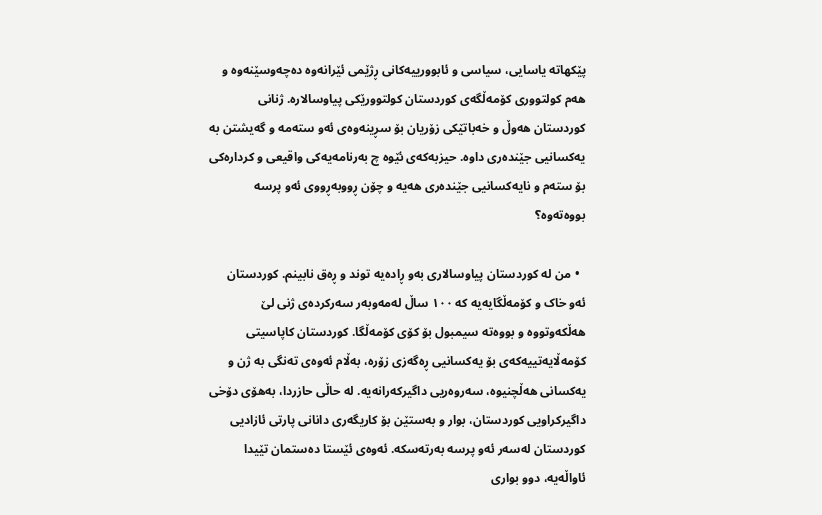پێکهاتە یاسایی، سیاسی و ئابوورییەکانی ڕژێمی ئێرانەوە دەچەوسێنەوە و هەم کولتووری کۆمەڵگەی کوردستان کولتوورێکی پیاوسالارە. ژنانی کوردستان هەوڵ و خەباتێکی زۆریان بۆ سڕینەوەی ئەو ستەمە و گەیشتن بە یەکسانیی جێندەری داوە. حیزبەکەی ئێوە چ بەرنامەیەکی واقیعی و کردارەکی بۆ ستەم و نایەکسانیی جێندەری هەیە و چۆن ڕووبەڕووی ئەو پرسە بووەتەوە؟

  • من لە کوردستان پیاوسالاری بەو ڕادەیە توند و ڕەق نابینم. کوردستان ئەو خاک و کۆمەڵگایەیە کە ١٠٠ ساڵ لەمەوبەر سەرکردەی ژنی لێ هەڵکەوتووە و بووەتە سیمبول بۆ کۆی کۆمەڵگا. کوردستان کاپاسیتی کۆمەڵایەتییەکەی بۆ یەکسانیی ڕەگەزی زۆرە، بەڵام ئەوەی تەنگی بە ژن و یەکسانی هەڵچنیوە، سەروەریی داگیرکەرانەیە. لە حاڵی حازردا، بەهۆی دۆخی داگیرکراویی کوردستان، بوار و بەستێن بۆ کاریگەری دانانی پارتی ئازادیی کوردستان لەسەر ئەو پرسە بەرتەسکە. ئەوەی ئێستا دەستمان تێیدا ئاواڵەیە، دوو بواری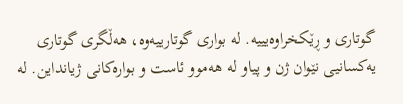گوتاری و ڕێکخراوەیییە. لە بواری گوتارییەوە، هەڵگری گوتاری یەکسانیی نێوان ژن و پیاو لە هەموو ئاست و بوارەکانی ژیانداین. لە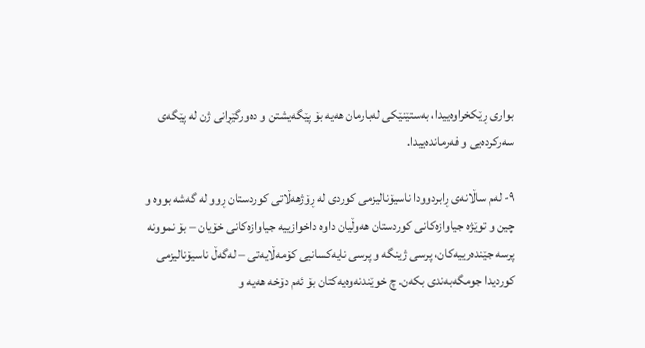بواری ڕێکخراوەییدا، بەستێنێکی لەبارمان هەیە بۆ پێگەیشتن و دەورگێڕانی ژن لە پێگەی سەرکردەیی و فەرماندەییدا.

٩- لەم ساڵانەی ڕابردوودا ناسیۆنالیزمی کوردی لە ڕۆژهەڵاتی کوردستان ڕوو لە گەشە بووە و چین و توێژە جیاوازەکانی کوردستان هەوڵیان داوە داخوازییە جیاوازەکانی خۆیان – بۆ نموونە پرسە جێندەرییەکان، پرسی ژینگە و پرسی نایەکسانیی کۆمەڵایەتی – لەگەڵ ناسیۆنالیزمی کوردیدا جومگەبەندی بکەن. چ خوێندنەوەیەکتان بۆ ئەم دۆخە هەیە و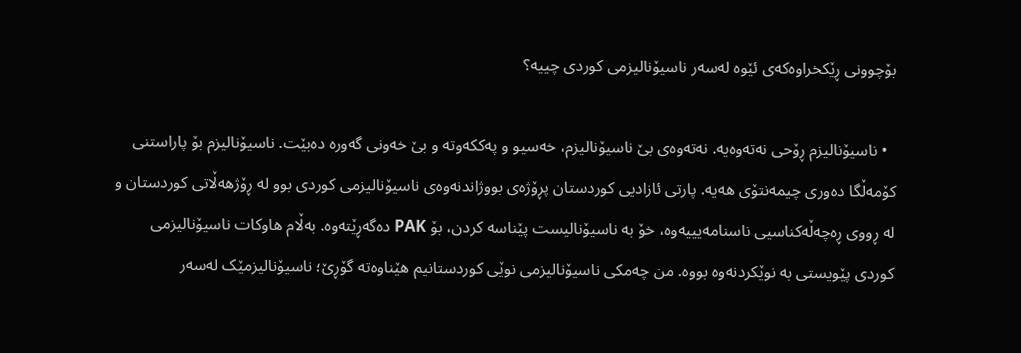بۆچوونی ڕێکخراوەکەی ئێوە لەسەر ناسیۆنالیزمی کوردی چییە؟

  • ناسیۆنالیزم ڕۆحی نەتەوەیە. نەتەوەی بێ ناسیۆنالیزم، خەسیو و پەککەوتە و بێ خەونی گەورە دەبێت. ناسیۆنالیزم بۆ پاراستنی کۆمەڵگا دەوری چیمەنتۆی هەیە. پارتی ئازادیی کوردستان پڕۆژەی بووژاندنەوەی ناسیۆنالیزمی کوردی بوو لە ڕۆژهەڵاتی کوردستان و لە ڕووی ڕەچەڵەکناسیی ناسنامەیییەوە، خۆ بە ناسیۆنالیست پێناسە کردن، بۆ PAK دەگەڕێتەوە. بەڵام هاوکات ناسیۆنالیزمی کوردی پێویستی بە نوێکردنەوە بووە. من چەمکی ناسیۆنالیزمی نوێی کوردستانیم هێناوەتە گۆڕێ؛ ناسیۆنالیزمێک لەسەر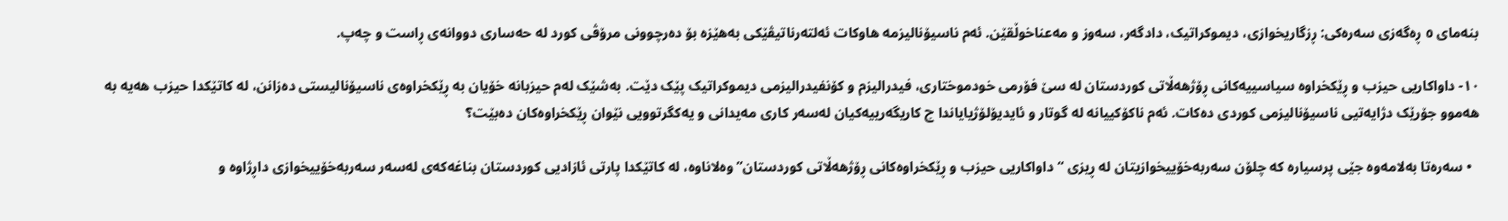بنەمای ٥ ڕەگەزی سەرەکی: ڕزگاریخوازی، دیموکراتیک، دادگەر، سەوز و مەعناخوڵقێن. ئەم ناسیۆنالیزمە هاوکات ئەلتەرناتیڤێکی بەهێزە بۆ دەرچوونی مرۆڤی کورد لە حەساری دووانەی ڕاست و چەپ.

١٠- داواکاریی حیزب و ڕێکخراوە سیاسییەکانی ڕۆژهەڵاتی کوردستان لە سێ فۆرمی خودموختاری، فیدرالیزم و کۆنفیدرالیزمی دیموکراتیک پێک دێت. بەشێک لەم حیزبانە خۆیان بە ڕێکخراوەی ناسیۆنالیستی دەزانن، لە کاتێکدا حیزب هەیە بە هەموو جۆرێک دژایەتیی ناسیۆنالیزمی کوردی دەکات. ئەم ناکۆکییانە لە گوتار و ئایدیۆلۆژیایاندا چ کاریگەرییەکیان لەسەر کاری مەیدانی و یەکگرتوویی نێوان ڕێکخراوەکان دەبێت؟

  • سەرەتا بەلامەوە جێی پرسیارە کە چلۆن سەربەخۆییخوازیتان لە ڕیزی “داواکاریی حیزب و ڕێکخراوەکانی ڕۆژهەڵاتی کوردستان” وەلاناوە، لە کاتێکدا پارتی ئازادیی کوردستان بناغەکەی لەسەر سەربەخۆییخوازی داڕژاوە و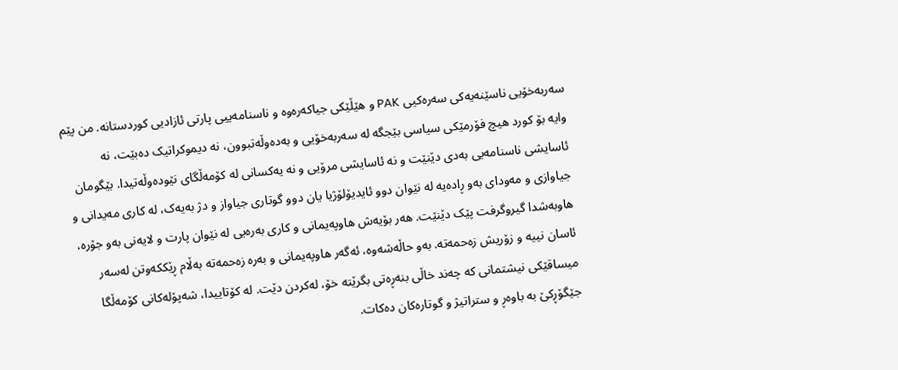سەربەخۆیی ناسێنەیەکی سەرەکیی PAK و هێڵێکی جیاکەرەوە و ناسنامەییی پارتی ئازادیی کوردستانە. من پێم وایە بۆ کورد هیچ فۆرمێکی سیاسی بێجگە لە سەربەخۆیی و بەدەوڵەتبوون، نە دیموکراتیک دەبێت، نە ئاسایشی ناسنامەیی بەدی دێنێت و نە ئاسایشی مرۆیی و نە یەکسانی لە کۆمەڵگای نێودەوڵەتیدا. بێگومان جیاوازی و مەودای بەو ڕادەیە لە نێوان دوو ئایدیۆلۆژیا یان دوو گوتاری جیاواز و دژ بەیەک، لە کاری مەیدانی و هاوبەشدا گیروگرفت پێک دێنێت. هەر بۆیەش هاوپەیمانی و کاری بەرەیی لە نێوان پارت و لایەنی بەو جۆرە، ئاسان نییە و زۆریش زەحمەتە. بەو حاڵەشەوە، ئەگەر هاوپەیمانی و بەرە زەحمەتە بەڵام ڕێککەوتن لەسەر میساقێکی نیشتمانی کە چەند خاڵی بنەڕەتی بگرێتە خۆ، لەکردن دێت. لە کۆتاییدا، شەپۆلەکانی کۆمەڵگا جێگۆڕکێ بە باوەڕ و ستراتیژ و گوتارەکان دەکات.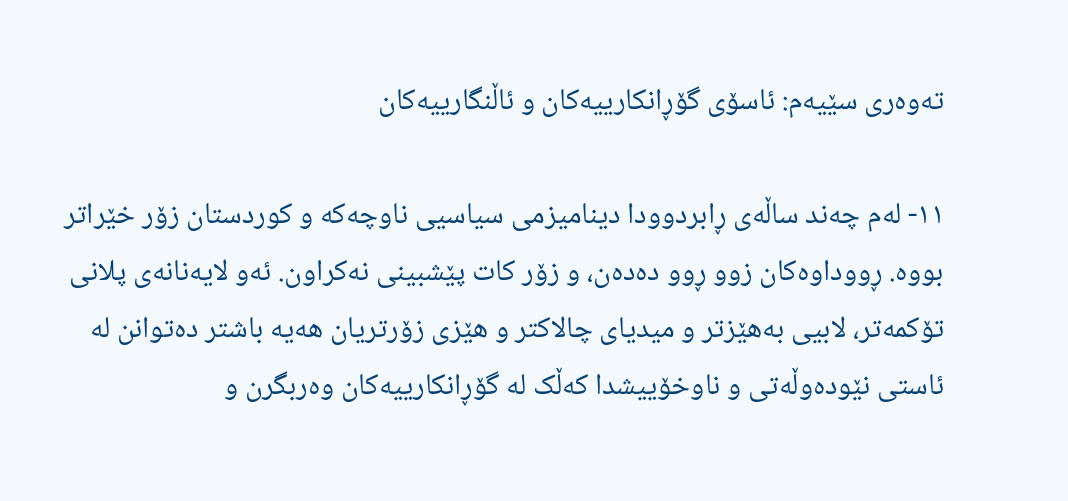تەوەری سێیەم: ئاسۆی گۆڕانکارییەکان و ئاڵنگارییەکان

١١- لەم چەند ساڵەی ڕابردوودا دینامیزمی سیاسیی ناوچەکە و کوردستان زۆر خێراتر بووە. ڕووداوەکان زوو ڕوو دەدەن، و زۆر کات پێشبینی نەکراون. ئەو لایەنانەی پلانی تۆکمەتر، لابیی بەهێزتر و میدیای چالاکتر و هێزی زۆرتریان هەیە باشتر دەتوانن لە ئاستی نێودەوڵەتی و ناوخۆییشدا کەڵک لە گۆڕانکارییەکان وەربگرن و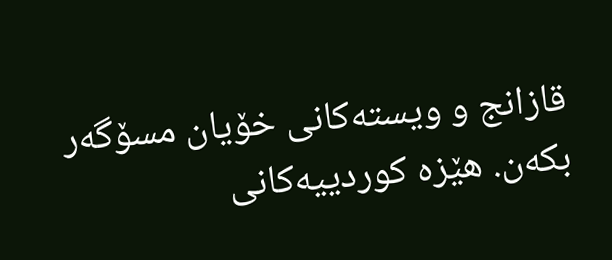قازانج و ویستەکانی خۆیان مسۆگەر بکەن. هێزە کوردییەکانی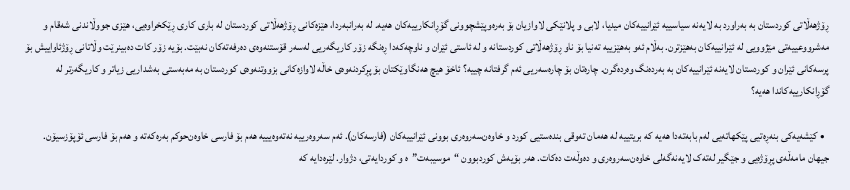ڕۆژهەڵاتی کوردستان بە بەراورد بە لایەنە سیاسییە ئێرانییەکان میدیا، لابی و پلانێکی لاوازیان بۆ بەرەوپێشچوونی گۆڕانکارییەکان هەیە. لە بەرانبەردا، هێزەکانی ڕۆژهەڵاتی کوردستان لە باری کاری ڕێکخراوەیی، هێزی جووڵاندنی شەقام و مەشرووعییەتی مێژوویی لە ئێرانییەکان بەهێزترن. بەڵام ئەو بەهێزییە تەنیا بۆ ناو ڕۆژهەڵاتی کوردستانە و لە ئاستی ئێران و ناوچەکەدا ڕەنگە زۆر کاریگەریی لەسەر قۆستنەوەی دەرفەتەکان نەبێت. بۆیە زۆر کات دەبینرێت وڵاتانی ڕۆژئاواییش بۆ پرسەکانی ئێران و کوردستان لایەنە ئێرانییەکان بە بەردەنگ وەردەگرن. چارەتان بۆ چارەسەریی ئەم گرفتانە چییە؟ ئاخۆ هیچ هەنگاوێکتان بۆ پڕکردنەوەی خاڵە لاوازەکانی بزووتنەوەی کوردستان بە مەبەستی بەشداریی زیاتر و کاریگەرتر لە گۆڕانکارییەکاندا هەیە؟

  • کێشەیەکی بنەڕەتیی پێکهاتەیی لەم بابەتەدا هەیە کە بریتییە لە هەمان تەوقی بندەستیی کورد و خاوەن‌سەروەری بوونی ئێرانییەکان (فارسەکان). ئەم سەروەرییە نەتەوەیییە هەم بۆ فارسی خاوەن‌حوکم بەرەکەتە و هەم بۆ فارسی ئۆپۆزسیۆن. جیهان مامەڵەی پڕۆژەیی و جێگیر لەتەک لایەنەگەلی خاوەن‌سەروەری و دەوڵەت دەکات. هەر بۆیەش کوردبوون “موسیبەت”ە و کوردایەتی، دژوار. لێرەدایە کە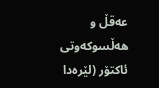عەقڵ و هەڵسوکەوتی ئاکتۆر (لێرەدا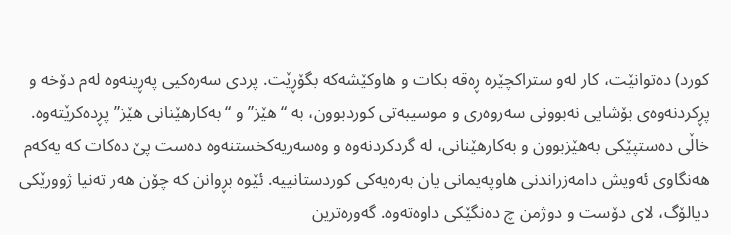کورد) دەتوانێت، کار لەو ستراکچێرە ڕەقە بکات و هاوکێشەکە بگۆڕێت. پردی سەرەکیی پەڕینەوە لەم دۆخە و پڕکردنەوەی بۆشایی نەبوونی سەروەری و موسیبەتی کوردبوون، بە “هێز” و “بەکارهێنانی هێز” پڕدەکرێتەوە. خاڵی دەستپێکی بەهێزبوون و بەکارهێنانی، لە گردکردنەوە و وەسەریەکخستنەوە دەست پێ دەکات کە یەکەم هەنگاوی ئەویش دامەزراندنی هاوپەیمانی یان بەرەیەکی کوردستانییە. ئێوە بڕوانن کە چۆن هەر تەنیا ژوورێکی دیالۆگ، لای دۆست و دوژمن چ دەنگێکی داوەتەوە. گەورەترین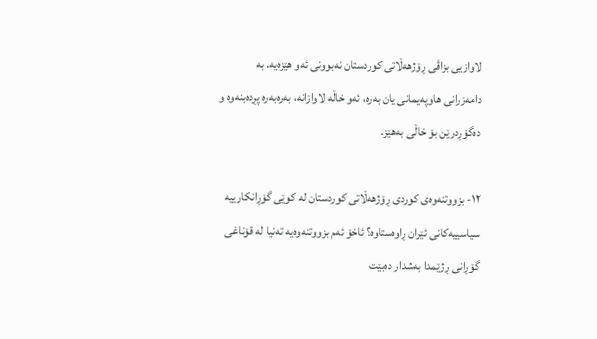لاوازیی بزاڤی ڕۆژهەڵاتی کوردستان نەبوونی ئەو هێزەیە. بە دامەزرانی هاوپەیمانی یان بەرە، ئەو خاڵە لاوازانە، بەرەبەرە پڕدەبنەوە و دەگۆڕدرێن بۆ خاڵی بەهێز.

١٢- بزووتنەوەی کوردی ڕۆژهەڵاتی کوردستان لە کوێی گۆڕانکارییە سیاسییەکانی ئێران ڕاوەستاوە؟ ئاخۆ ئەم بزووتنەوەیە تەنیا لە قۆناغی گۆڕانی ڕژێمدا بەشدار دەبێت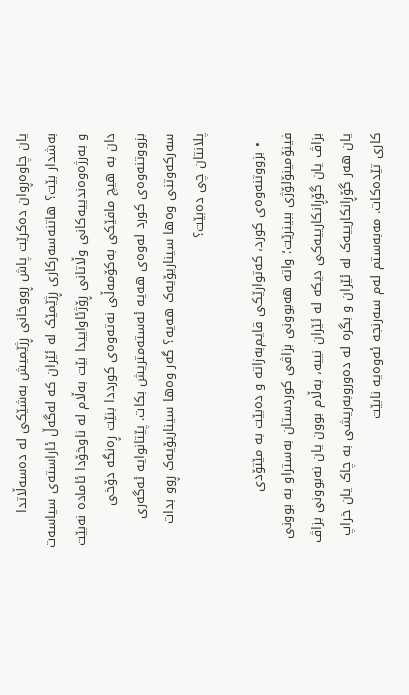یان چاوەڕوان دەکرێت پاش ڕووخانی ڕژێمیش بەشێکی لە دەسەڵاتدا بەشدار بێت؟ هاتنەسەرکاری ڕژێمێک لە ئێران کە لەگەڵ ئاراستەی سیاسەت و بەرژەوەندییەکانی وڵاتانی ڕۆژئاواییدا بێت بەڵام لە ناوخۆدا ئامادە نەبێت دان بە هیچ مافێکی بەکۆمەڵی نەتەوەی کورددا بنێت ڕەنگە دۆخی بزووتنەوەی کورد لەوەی هەیە ئەستەمتریش بکات. پێتانوایە ئەگەری سەرکەوتنی وەها سیناریۆیەک هەیە؟ گەر وەها سیناریۆیەک ڕوو بدات پلانتان چی دەبێت؟

  • بزووتنەوەی کورد، کەتوارێکی قایم‌بەزاتە و دەبێت بە مێتۆدی فینۆمینۆلۆژی ببینرێت؛ واتە هەبوونی بزاڤی کوردستان بەستراو بە بوونی بزاڤ یان گۆڕانکارییەکی دیکە لە ئێران نییە، بەڵام بوون یان نەبوونی بزاڤ یان هەر گۆڕانکارییەک لە ئێران و بگرە لە دەوروبەریشی بە چاک یان خراپ کاری تێدەکات. مەبەستم لەم سەرنجە ئەوەیە نابێت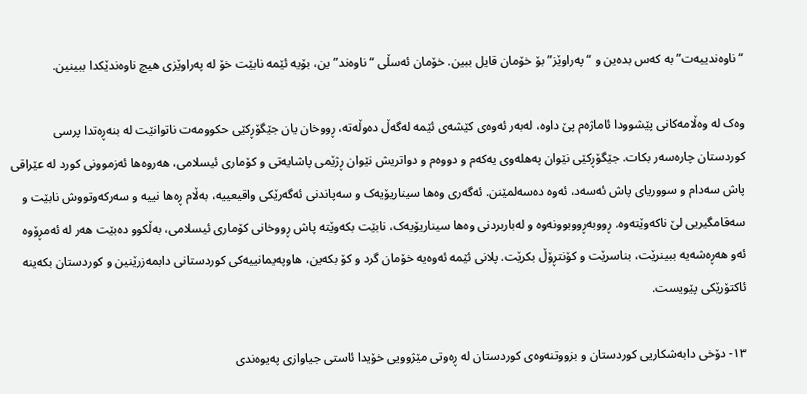“ناوەندییەت” بە کەس بدەین و “پەراوێز” بۆ خۆمان قایل ببین. خۆمان ئەسڵی “ناوەند”ین، بۆیە ئێمە نابێت خۆ لە پەراوێزی هیچ ناوەندێکدا ببینین.

وەک لە وەڵامەکانی پێشوودا ئاماژەم پێ داوە، لەبەر ئەوەی کێشەی ئێمە لەگەڵ دەوڵەتە، ڕووخان یان جێگۆڕکێی حکوومەت ناتوانێت لە بنەڕەتدا پرسی کوردستان چارەسەر بکات. جێگۆڕکێی نێوان پەهلەوی یەکەم و دووەم و دواتریش نێوان ڕژێمی پاشایەتی و کۆماری ئیسلامی، هەروەها ئەزموونی کورد لە عێراقی پاش سەدام و سووریای پاش ئەسەد، ئەوە دەسەلمێنن. ئەگەری وەها سیناریۆیەک و سەپاندنی ئەگەرێکی واقیعییە، بەڵام ڕەها نییە و سەرکەوتووش نابێت و سەقامگیریی لێ ناکەوێتەوە. ڕووبەڕووبوونەوە و لەباربردنی وەها سیناریۆیەک، نابێت بکەوێتە پاش ڕووخانی کۆماری ئیسلامی، بەڵکوو دەبێت هەر لە ئەمڕۆوە ئەو هەڕەشەیە ببینرێت، بناسرێت و کۆنتڕۆڵ بکرێت. پلانی ئێمە ئەوەیە خۆمان گرد و کۆ بکەین، هاوپەیمانییەکی کوردستانی دابمەزرێنین و کوردستان بکەینە ئاکتۆرێکی پێویست.

١٣- دۆخی دابەشکاریی کوردستان و بزووتنەوەی کوردستان لە ڕەوتی مێژوویی خۆیدا ئاستی جیاوازی پەیوەندی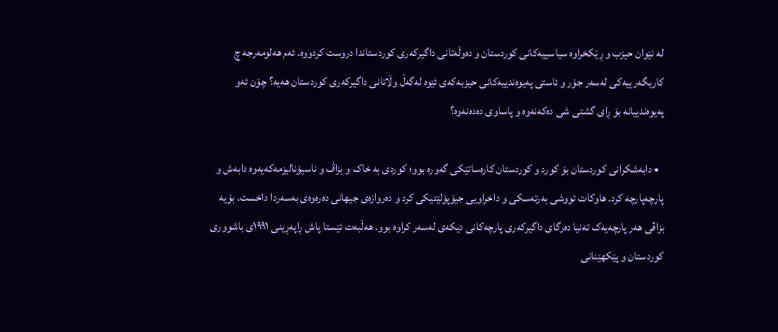لە نێوان حیزب و ڕێکخراوە سیاسییەکانی کوردستان و دەوڵەتانی داگیرکەری کوردستاندا دروست کردووە. ئەم هەلومەرجە چ کاریگەرییەکی لەسەر جۆر و ئاستی پەیوەندییەکانی حیزبەکەی ئێوە لەگەڵ وڵاتانی داگیرکەری کوردستان هەیە؟ چۆن ئەو پەیوەندییانە بۆ ڕای گشتی شی دەکەنەوە و پاساوی دەدەنەوە؟

  • دابەشکرانی کوردستان بۆ کورد و کوردستان کارەساتێکی گەورە بوو؛ کوردی بە خاک و بزاڤ و ناسیۆنالیزمەکەیەوە دابەش و پارچەپارچە کرد. هاوکات تووشی بەرتەسکی و داخراویی جیۆپۆلێتیکی کرد و دەروازەی جیهانی دەرەوەی بەسەردا داخست. بۆیە بزاڤی هەر پارچەیەک تەنیا دەرگای داگیرکەری پارچەکانی دیکەی لەسەر کراوە بوو. هەڵبەت ئێستا پاش ڕاپەڕینی ١٩٩١ی باشووری کوردستان و پێکهێنانی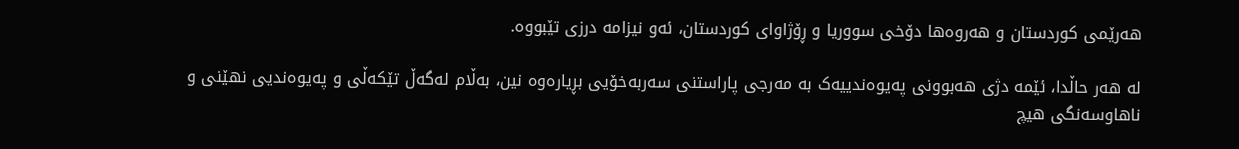هەرێمی کوردستان و هەروەها دۆخی سووریا و ڕۆژاوای کوردستان، ئەو نیزامە درزی تێبووە.

لە هەر حاڵدا، ئێمە دژی هەبوونی پەیوەندییەک بە مەرجی پاراستنی سەربەخۆیی بڕیارەوە نین، بەڵام لەگەڵ تێکەڵی و پەیوەندیی نهێنی و ناهاوسەنگی هیچ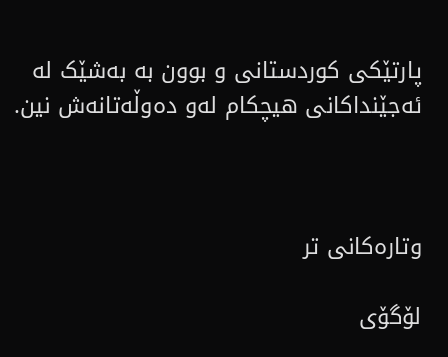پارتێکی کوردستانی و بوون بە بەشێک لە ئەجێنداکانی هیچکام لەو دەوڵەتانەش نین.



وتارەکانی تر

لۆگۆی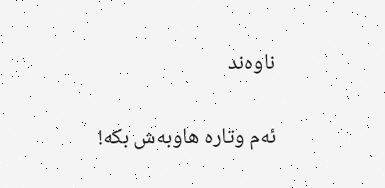ناوەند

ئەم وتارە هاوبەش بکە!